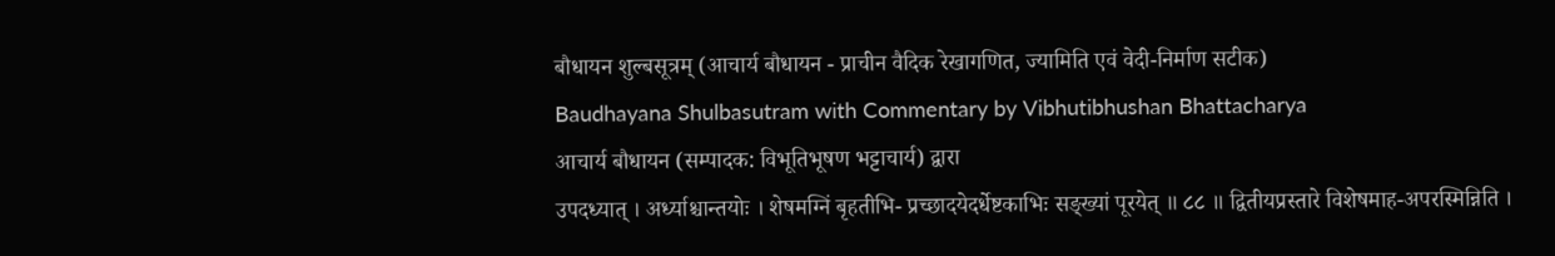बौधायन शुल्बसूत्रम् (आचार्य बौधायन - प्राचीन वैदिक रेखागणित, ज्यामिति एवं वेदी-निर्माण सटीक)
Baudhayana Shulbasutram with Commentary by Vibhutibhushan Bhattacharya
आचार्य बौधायन (सम्पादक: विभूतिभूषण भट्टाचार्य) द्वारा
उपदध्यात् । अर्ध्याश्चान्तयोः । शेषमग्निं बृहतीभि- प्रच्छादयेदर्धेष्टकाभिः सङ्ख्यां पूरयेत् ॥ ८८ ॥ द्वितीयप्रस्तारे विशेषमाह-अपरस्मिन्निति ।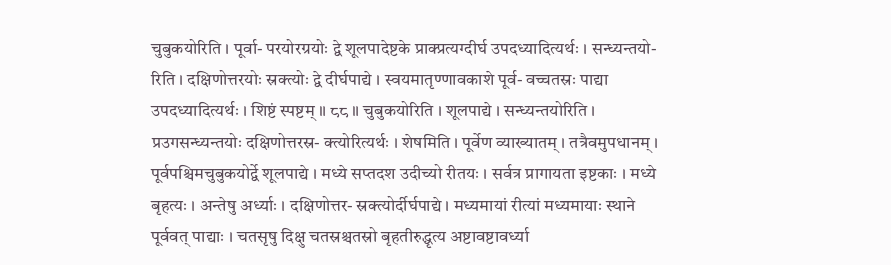चुबुकयोरिति । पूर्वा- परयोरग्रयोः द्वे शूलपादेष्टके प्राक्प्रत्यग्दीर्घ उपदध्यादित्यर्थः । सन्ध्यन्तयो- रिति । दक्षिणोत्तरयोः स्रक्त्योः द्वे दीर्घपाद्ये । स्वयमातृण्णावकाशे पूर्व- वच्चतस्रः पाद्या उपदध्यादित्यर्थः । शिष्टं स्पष्टम् ॥ ८८ ॥ चुबुकयोरिति । शूलपाद्ये । सन्ध्यन्तयोरिति । प्रउगसन्ध्यन्तयोः दक्षिणोत्तरस्र- क्त्योरित्यर्थः । शेषमिति । पूर्वेण व्याख्यातम् । तत्रैवमुपधानम् । पूर्वपश्चिमचुबुकयोर्द्वे शूलपाद्ये । मध्ये सप्तदश उदीच्यो रीतयः । सर्वत्र प्रागायता इष्टकाः । मध्ये बृहत्यः । अन्तेषु अर्ध्याः । दक्षिणोत्तर- स्रक्त्योर्दीर्घपाद्ये । मध्यमायां रीत्यां मध्यमायाः स्थाने पूर्ववत् पाद्याः । चतसृषु दिक्षु चतस्रश्चतस्रो बृहतीरुद्धृत्य अष्टावष्टावर्ध्या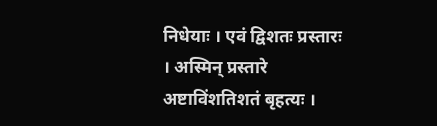निधेयाः । एवं द्विशतः प्रस्तारः । अस्मिन् प्रस्तारे अष्टाविंशतिशतं बृहत्यः ।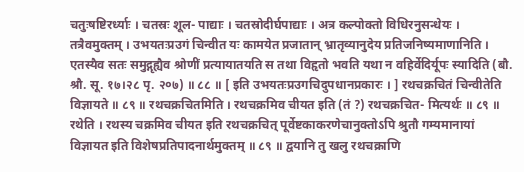चतुःषष्टिरर्ध्याः । चतस्रः शूल- पाद्याः । चतस्रोदीर्घपाद्याः । अत्र कल्पोक्तो विधिरनुसन्धेयः । तत्रैवमुक्तम् । उभयतःप्रउगं चिन्वीत यः कामयेत प्रजातान् भ्रातृव्यानुदेय प्रतिजनिष्यमाणानिति । एतस्यैव सतः समुद्गृह्यैव श्रोणीं प्रत्यायातयति स तथा विहृतो भवति यथा न वहिर्वेदिर्यूपः स्यादिति (बौ. श्रौ. सू. १७।२८ पृ. २०७) ॥ ८८ ॥ [ इति उभयतःप्रउगचिदुपधानप्रकारः । ] रथचक्रचितं चिन्वीतेति विज्ञायते ॥ ८९ ॥ रथचक्रचितमिति । रथचक्रमिव चीयत इति (तं ?) रथचक्रचित- मित्यर्थः ॥ ८९ ॥ रथेति । रथस्य चक्रमिव चीयत इति रथचक्रचित् पूर्वेष्टकाकरणेचानुक्तोऽपि श्रुतौ गम्यमानायां विज्ञायत इति विशेषप्रतिपादनार्थमुक्तम् ॥ ८९ ॥ द्वयानि तु खलु रथचक्राणि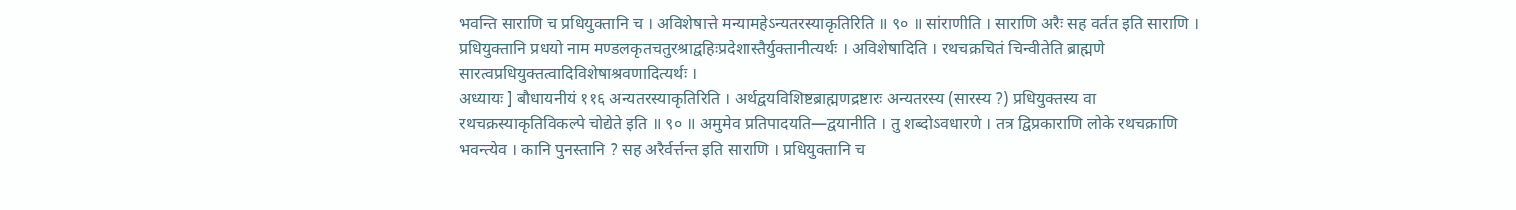भवन्ति साराणि च प्रधियुक्तानि च । अविशेषात्ते मन्यामहेऽन्यतरस्याकृतिरिति ॥ ९० ॥ सांराणीति । साराणि अरैः सह वर्तत इति साराणि । प्रधियुक्तानि प्रधयो नाम मण्डलकृतचतुरश्राद्वहिःप्रदेशास्तैर्युक्तानीत्यर्थः । अविशेषादिति । रथचक्रचितं चिन्वीतेति ब्राह्मणे सारत्वप्रधियुक्तत्वादिविशेषाश्रवणादित्यर्थः ।
अध्यायः ] बौधायनीयं ११६ अन्यतरस्याकृतिरिति । अर्थद्वयविशिष्टब्राह्मणद्रष्टारः अन्यतरस्य (सारस्य ?) प्रधियुक्तस्य वा रथचक्रस्याकृतिविकल्पे चोद्येते इति ॥ ९० ॥ अमुमेव प्रतिपादयति—द्वयानीति । तु शब्दोऽवधारणे । तत्र द्विप्रकाराणि लोके रथचक्राणि भवन्त्येव । कानि पुनस्तानि ? सह अरैर्वर्त्तन्त इति साराणि । प्रधियुक्तानि च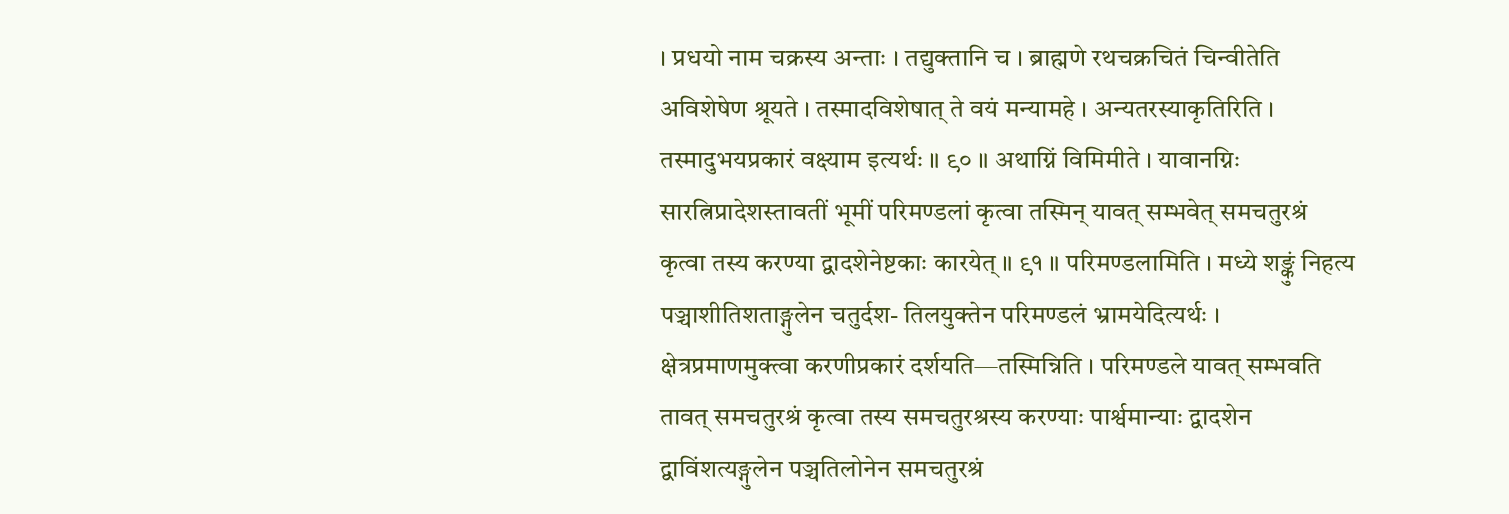। प्रधयो नाम चक्रस्य अन्ताः । तद्युक्तानि च । ब्राह्मणे रथचक्रचितं चिन्वीतेति अविशेषेण श्रूयते । तस्मादविशेषात् ते वयं मन्यामहे । अन्यतरस्याकृतिरिति । तस्मादुभयप्रकारं वक्ष्याम इत्यर्थः ॥ ९० ॥ अथाग्निं विमिमीते । यावानग्निः सारत्निप्रादेशस्तावतीं भूमीं परिमण्डलां कृत्वा तस्मिन् यावत् सम्भवेत् समचतुरश्रं कृत्वा तस्य करण्या द्वादशेनेष्टकाः कारयेत् ॥ ९१ ॥ परिमण्डलामिति । मध्ये शङ्कुं निहत्य पञ्चाशीतिशताङ्गुलेन चतुर्दश- तिलयुक्तेन परिमण्डलं भ्रामयेदित्यर्थः । क्षेत्रप्रमाणमुक्त्वा करणीप्रकारं दर्शयति—तस्मिन्निति । परिमण्डले यावत् सम्भवति तावत् समचतुरश्रं कृत्वा तस्य समचतुरश्रस्य करण्याः पार्श्वमान्याः द्वादशेन द्वाविंशत्यङ्गुलेन पञ्चतिलोनेन समचतुरश्रं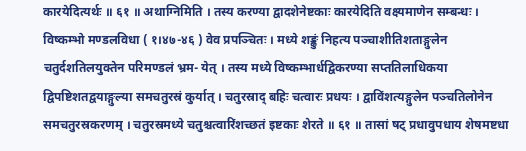कारयेदित्यर्थः ॥ ६१ ॥ अथाग्निमिति । तस्य करण्या द्वादशेनेष्टकाः कारयेदिति वक्ष्यमाणेन सम्बन्धः । विष्कम्भो मण्डलविधा ( १।४७-४६ ) वेव प्रपञ्चितः । मध्ये शङ्कुं निहत्य पञ्चाशीतिशताङ्गुलेन चतुर्दशतिलयुक्तेन परिमण्डलं भ्रम- येत् । तस्य मध्ये विष्कम्भार्धद्विकरण्या सप्ततिलाधिकया द्विपष्टिशतद्वयाङ्गुल्या समचतुरस्रं कुर्यात् । चतुरस्राद् बहिः चत्वारः प्रधयः । द्वाविंशत्यङ्गुलेन पञ्चतिलोनेन समचतुरस्रकरणम् । चतुरस्रमध्ये चतुश्चत्वारिंशच्छतं इष्टकाः शेरते ॥ ६१ ॥ तासां षट् प्रधावुपधाय शेषमष्टधा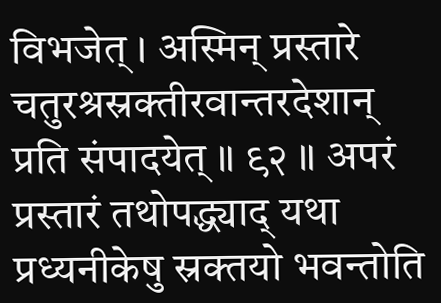विभजेत् । अस्मिन् प्रस्तारे चतुरश्रस्रक्तीरवान्तरदेशान् प्रति संपादयेत् ॥ ९२ ॥ अपरं प्रस्तारं तथोपद्ध्याद् यथा प्रध्यनीकेषु स्रक्तयो भवन्तोति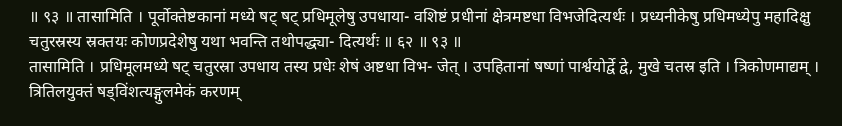॥ ९३ ॥ तासामिति । पूर्वोक्तेष्टकानां मध्ये षट् षट् प्रधिमूलेषु उपधाया- वशिष्टं प्रधीनां क्षेत्रमष्टधा विभजेदित्यर्थः । प्रध्यनीकेषु प्रधिमध्येपु महादिक्षु चतुरस्रस्य स्रक्तयः कोणप्रदेशेषु यथा भवन्ति तथोपद्ध्या- दित्यर्थः ॥ ६२ ॥ ९३ ॥
तासामिति । प्रधिमूलमध्ये षट् चतुरस्रा उपधाय तस्य प्रधेः शेषं अष्टधा विभ- जेत् । उपहितानां षष्णां पार्श्वयोर्द्वे द्वे, मुखे चतस्र इति । त्रिकोणमाद्यम् । त्रितिलयुक्तं षड्विंशत्यङ्गुलमेकं करणम्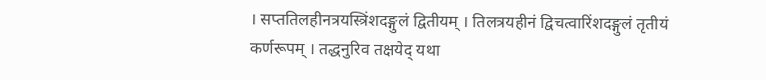। सप्ततिलहीनत्रयस्त्रिंशदङ्गुलं द्वितीयम् । तिलत्रयहीनं द्विचत्वारिंशदङ्गुलं तृतीयं कर्णरूपम् । तद्धनुरिव तक्षयेद् यथा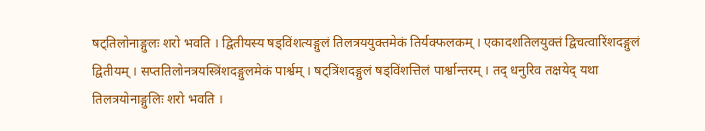षट्तिलोनाङ्गुलः शरो भवति । द्वितीयस्य षड्विंशत्यङ्गुलं तिलत्रययुक्तमेकं तिर्यक्फलकम् । एकादशतिलयुक्तं द्विचत्वारिंशदङ्गुलं द्वितीयम् । सप्ततिलोनत्रयस्त्रिंशदङ्गुलमेकं पार्श्वम् । षट्त्रिंशदङ्गुलं षड्विंशत्तिलं पार्श्वान्तरम् । तद् धनुरिव तक्षयेद् यथा तिलत्रयोनाङ्गुलिः शरो भवति ।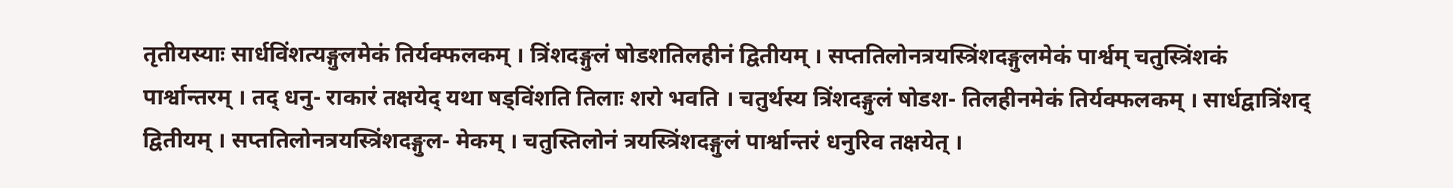तृतीयस्याः सार्धविंशत्यङ्गुलमेकं तिर्यक्फलकम् । त्रिंशदङ्गुलं षोडशतिलहीनं द्वितीयम् । सप्ततिलोनत्रयस्त्रिंशदङ्गुलमेकं पार्श्वम् चतुस्त्रिंशकं पार्श्वान्तरम् । तद् धनु- राकारं तक्षयेद् यथा षड्विंशति तिलाः शरो भवति । चतुर्थस्य त्रिंशदङ्गुलं षोडश- तिलहीनमेकं तिर्यक्फलकम् । सार्धद्वात्रिंशद् द्वितीयम् । सप्ततिलोनत्रयस्त्रिंशदङ्गुल- मेकम् । चतुस्तिलोनं त्रयस्त्रिंशदङ्गुलं पार्श्वान्तरं धनुरिव तक्षयेत् ।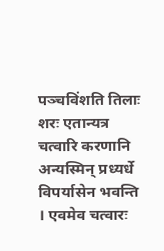पञ्चविंशति तिलाः शरः एतान्यत्र चत्वारि करणानि अन्यस्मिन् प्रध्यर्धे विपर्यासेन भवन्ति । एवमेव चत्वारः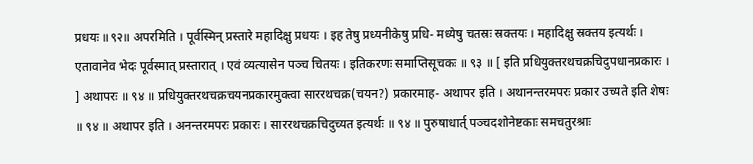प्रधयः ॥९२॥ अपरमिति । पूर्वस्मिन् प्रस्तारे महादिक्षु प्रधयः । इह तेषु प्रध्यनीकेषु प्रधि- मध्येषु चतस्रः स्रक्तयः । महादिक्षु स्रक्तय इत्यर्थः । एतावानेव भेदः पूर्वस्मात् प्रस्तारात् । एवं व्यत्यासेन पञ्च चितयः । इतिकरणः समाप्तिसूचकः ॥ ९३ ॥ [ इति प्रधियुक्तरथचक्रचिदुपधानप्रकारः । ] अथापरः ॥ ९४ ॥ प्रधियुक्तरथचक्रचयनप्रकारमुक्त्वा साररथचक्र(चयन?) प्रकारमाह- अथापर इति । अथानन्तरमपरः प्रकार उच्यते इति शेषः ॥ ९४ ॥ अथापर इति । अनन्तरमपरः प्रकारः । साररथचक्रचिदुच्यत इत्यर्थः ॥ ९४ ॥ पुरुषाधार्त् पञ्चदशोनेष्टकाः समचतुरश्राः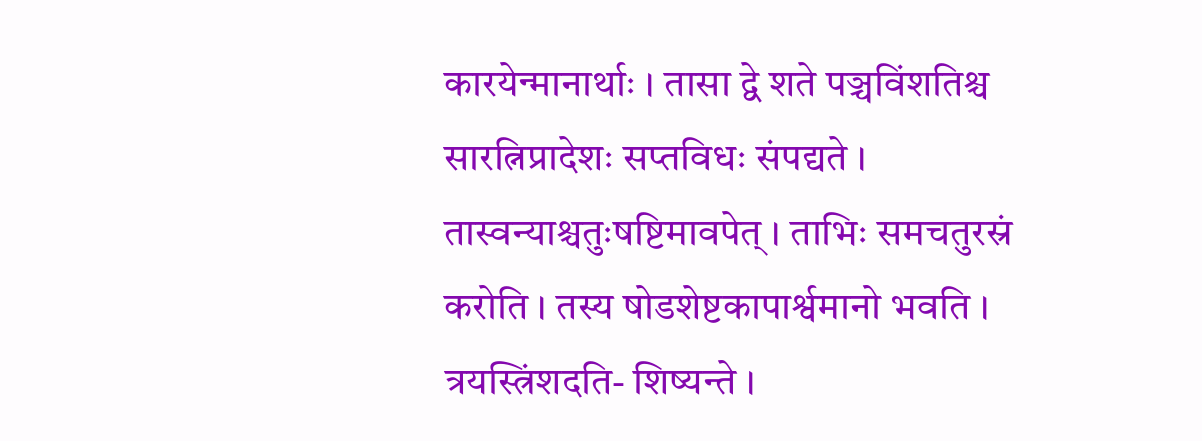कारयेन्मानार्थाः । तासा द्वे शते पञ्चविंशतिश्च सारत्निप्रादेशः सप्तविधः संपद्यते । तास्वन्याश्चतुःषष्टिमावपेत् । ताभिः समचतुरस्रं करोति । तस्य षोडशेष्टकापार्श्वमानो भवति । त्रयस्त्रिंशदति- शिष्यन्ते ।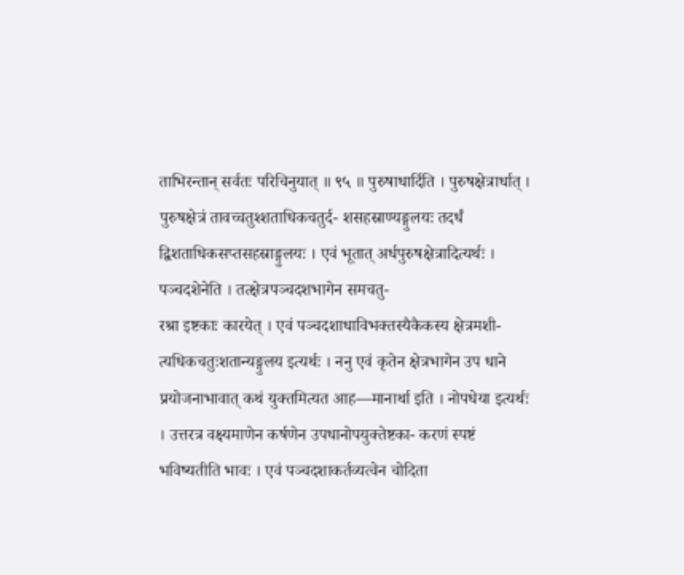ताभिरन्तान् सर्वतः परिचिनुयात् ॥ ९५ ॥ पुरुषाधार्दिति । पुरुषक्षेत्रार्धात् । पुरुषक्षेत्रं तावच्चतुश्शताधिकचतुर्द- शसहस्राण्यङ्गुलयः तदर्धं द्विशताधिकसप्तसहस्राङ्गुलयः । एवं भूतात् अर्धपुरुषक्षेत्रादित्यर्थः । पञ्चदशेनेति । तत्क्षेत्रपञ्चदशभागेन समचतु-
रश्रा इष्टकाः कारयेत् । एवं पञ्चदशाधाविभक्तस्यैकैकस्य क्षेत्रमशी- त्यधिकचतुःशतान्यङ्गुलय इत्यर्थः । ननु एवं कृतेन क्षेत्रभागेन उप धाने प्रयोजनाभावात् कथं युक्तमित्यत आह—मानार्था इति । नोपधेया इत्यर्थः । उत्तरत्र वक्ष्यमाणेन कर्षणेन उपधानोपयुक्तेष्टका- करणं स्पष्टं भविष्यतीति भावः । एवं पञ्चदशाकर्तव्यत्वेन चोदिता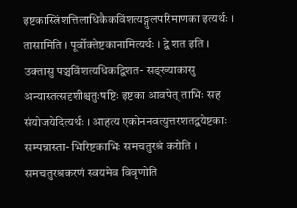इष्टकास्त्रिंशत्तिलाधिकैकविंशत्यङ्गुलपरिमाणका इत्यर्थः । तासामिति । पूर्वोक्तेष्टकानामित्यर्थः । द्वे शत इति । उक्तासु पञ्चविंशत्यधिकद्विशत- सङ्ख्याकासु अन्यास्तत्सदृशीश्चतुःषष्टिः इष्टका आवपेत् ताभिः सह संयोजयेदित्यर्थः । आहत्य एकोननवत्युत्तरशतद्वयेष्टकाः सम्पन्नास्ता- भिरिष्टकाभिः समचतुरश्रं करोति । समचतुरश्रकरणं स्वयमेव विवृणोति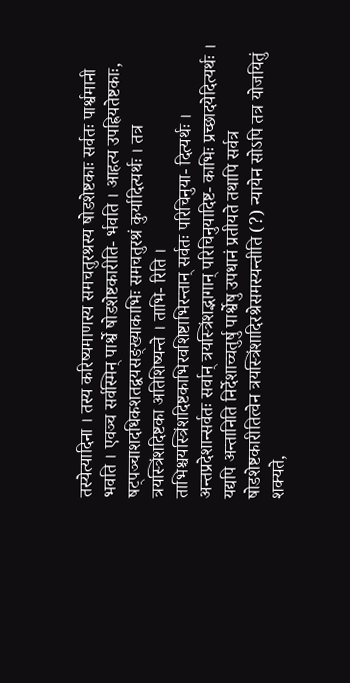तस्येत्यादिना । तस्य करिष्यमाणस्य समचतुरश्रस्य षोडशेष्टकाः सर्वतः पार्श्वमानी भवति । एवञ्च सर्वस्मिन् पार्श्वे षोडशेष्टकारीति- र्भवति । आहत्य उपह्रियतेष्टकाः, षट्पञ्चाशदधिकशतद्वयसङ्ख्याकाभिः समचतुरश्रं कुर्यादित्यर्थः । तत्र त्रयस्त्रिंशदिष्टका अतिशिष्यन्ते । ताभि- रिति । ताभिश्चयस्त्रिंशदिष्टकाभिरवशिष्टाभिरन्तान् सर्वतः परिचिनुया- दित्यर्थः । अन्तप्रदेशान्सर्वतः सर्वान् त्रयस्त्रिंशद्भागान् परिचिनुयादिष्ट- काभिः प्रच्छादयेदित्यर्थः । यद्यपि अन्तानिति निर्देशाच्चतुर्षु पार्श्वेषु उपधानं प्रतीयते तथापि सर्वत्र षोडशेष्टकारीतित्वेन त्रयस्त्रिंशादिरश्रेसमस्यन्तीति (?) न्यायेन सोऽपि तत्र योजयितुं शक्यते,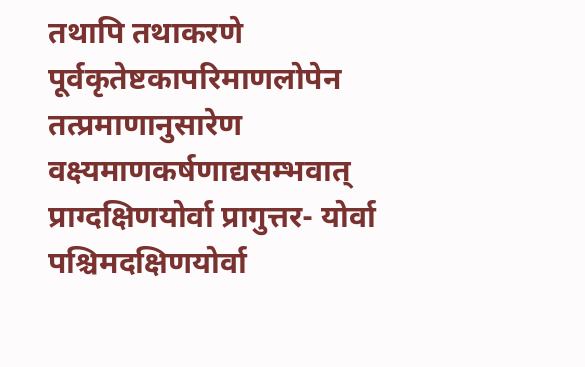तथापि तथाकरणे पूर्वकृतेष्टकापरिमाणलोपेन तत्प्रमाणानुसारेण वक्ष्यमाणकर्षणाद्यसम्भवात् प्राग्दक्षिणयोर्वा प्रागुत्तर- योर्वा पश्चिमदक्षिणयोर्वा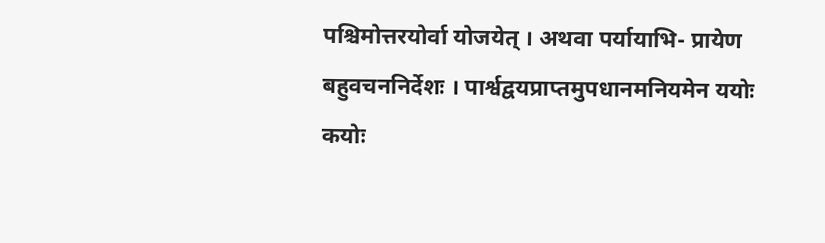पश्चिमोत्तरयोर्वा योजयेत् । अथवा पर्यायाभि- प्रायेण बहुवचननिर्देशः । पार्श्वद्वयप्राप्तमुपधानमनियमेन ययोः कयोः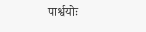पार्श्वयोः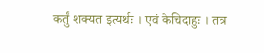कर्तुं शक्यत इत्यर्थः । एवं केचिदाहुः । तत्र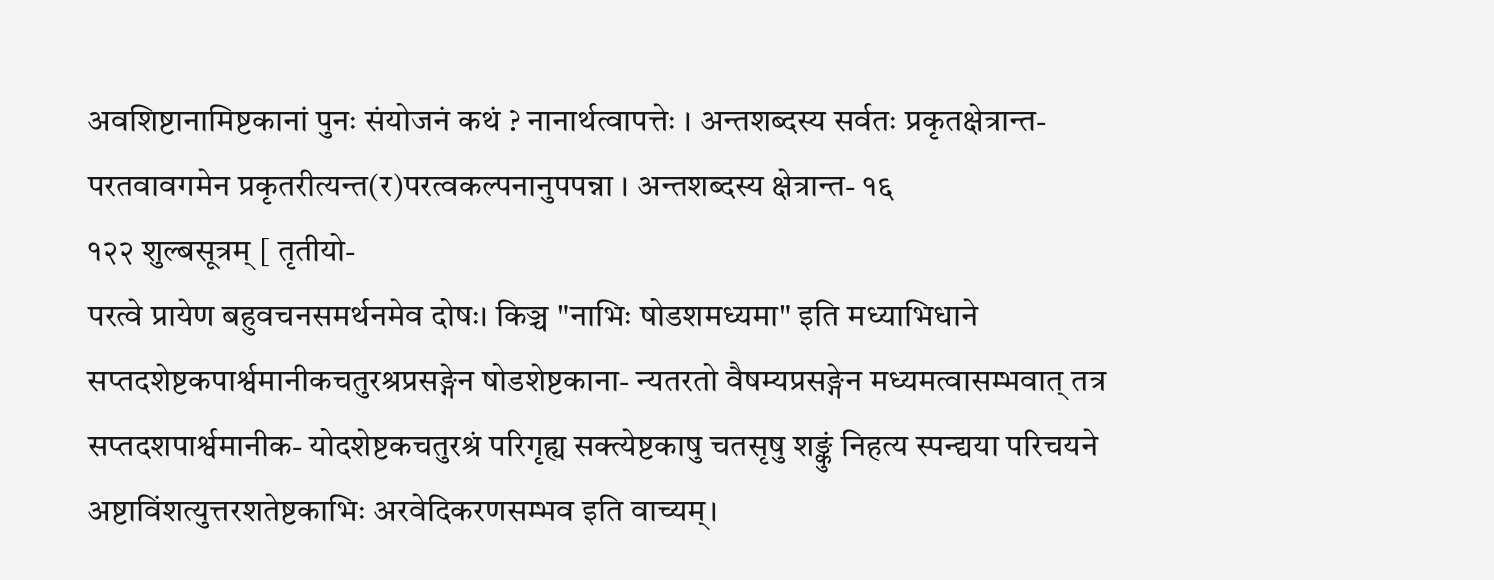अवशिष्टानामिष्टकानां पुनः संयोजनं कथं ? नानार्थत्वापत्तेः । अन्तशब्दस्य सर्वतः प्रकृतक्षेत्रान्त- परतवावगमेन प्रकृतरीत्यन्त(र)परत्वकल्पनानुपपन्ना । अन्तशब्दस्य क्षेत्रान्त- १६
१२२ शुल्बसूत्रम् [ तृतीयो-
परत्वे प्रायेण बहुवचनसमर्थनमेव दोषः। किञ्च "नाभिः षोडशमध्यमा" इति मध्याभिधाने सप्तदशेष्टकपार्श्वमानीकचतुरश्रप्रसङ्गेन षोडशेष्टकाना- न्यतरतो वैषम्यप्रसङ्गेन मध्यमत्वासम्भवात् तत्र सप्तदशपार्श्वमानीक- योदशेष्टकचतुरश्रं परिगृह्य सक्त्येष्टकाषु चतसृषु शङ्कुं निहत्य स्पन्द्यया परिचयने अष्टाविंशत्युत्तरशतेष्टकाभिः अरवेदिकरणसम्भव इति वाच्यम्।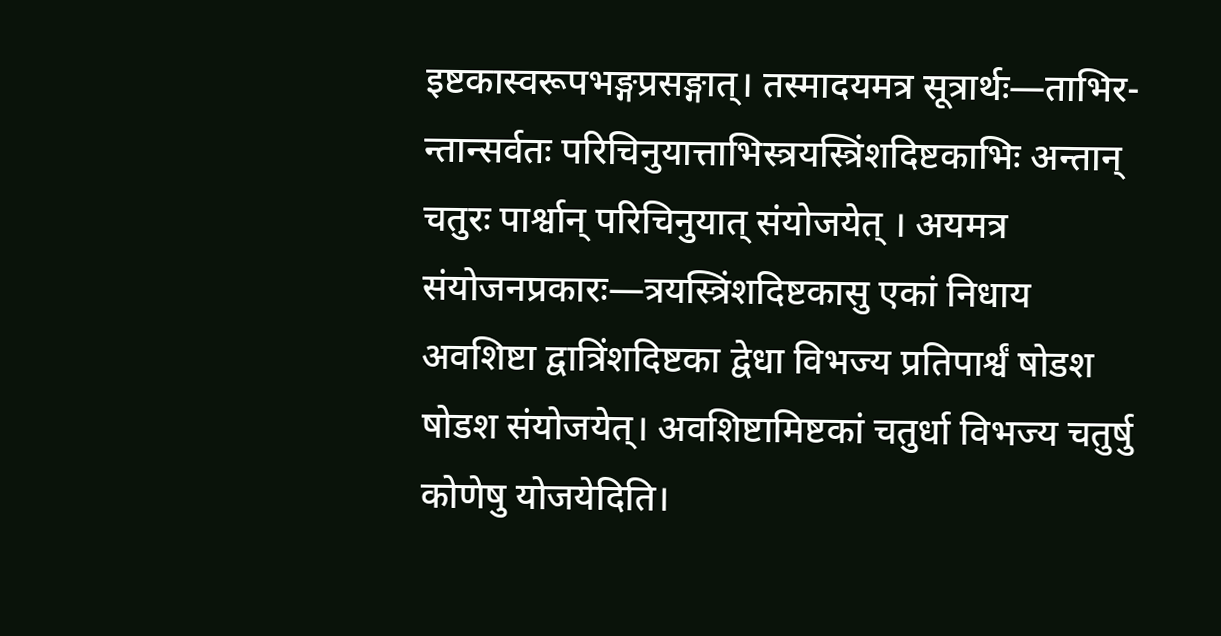इष्टकास्वरूपभङ्गप्रसङ्गात्। तस्मादयमत्र सूत्रार्थः—ताभिर- न्तान्सर्वतः परिचिनुयात्ताभिस्त्रयस्त्रिंशदिष्टकाभिः अन्तान् चतुरः पार्श्वान् परिचिनुयात् संयोजयेत् । अयमत्र संयोजनप्रकारः—त्रयस्त्रिंशदिष्टकासु एकां निधाय अवशिष्टा द्वात्रिंशदिष्टका द्वेधा विभज्य प्रतिपार्श्वं षोडश षोडश संयोजयेत्। अवशिष्टामिष्टकां चतुर्धा विभज्य चतुर्षु कोणेषु योजयेदिति।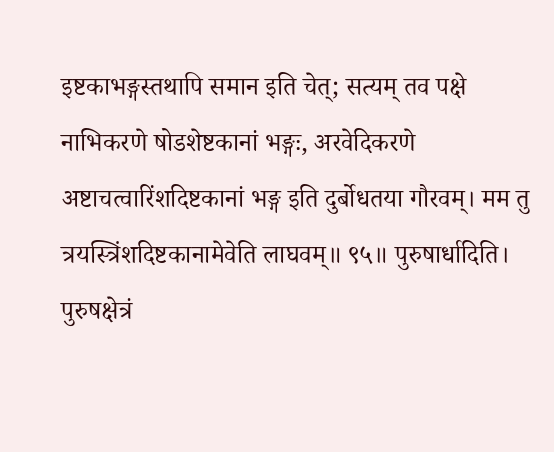इष्टकाभङ्गस्तथापि समान इति चेत्; सत्यम् तव पक्षे नाभिकरणे षोडशेष्टकानां भङ्गः, अरवेदिकरणे अष्टाचत्वारिंशदिष्टकानां भङ्ग इति दुर्बोधतया गौरवम्। मम तु त्रयस्त्रिंशदिष्टकानामेवेति लाघवम्॥ ९५॥ पुरुषार्धादिति। पुरुषक्षेत्रं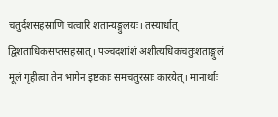चतुर्दशसहस्राणि चत्वारि शतान्यङ्गुलयः। तस्यार्धात् द्विशताधिकसप्तसहस्रात्। पञ्चदशांशं अशीत्यधिकचतुःशताङ्गुलं मूलं गृहीत्वा तेन भागेन इष्टकाः समचतुरस्राः कारयेत्। मानार्थाः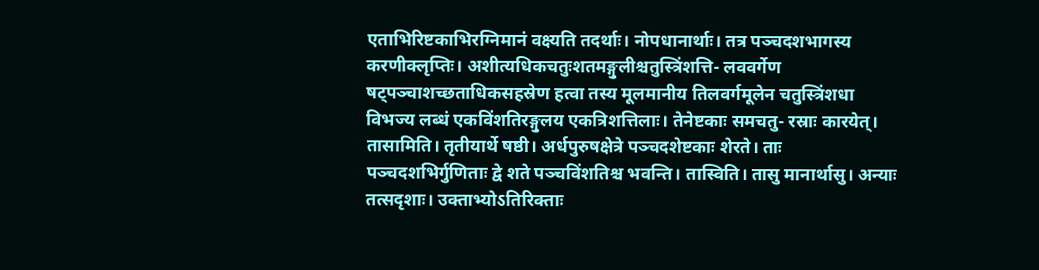एताभिरिष्टकाभिरग्निमानं वक्ष्यति तदर्थाः। नोपधानार्थाः। तत्र पञ्चदशभागस्य करणीक्लृप्तिः। अशीत्यधिकचतुःशतमङ्गुलीश्चतुस्त्रिंशत्ति- लववर्गेण षट्पञ्चाशच्छताधिकसहस्रेण हत्वा तस्य मूलमानीय तिलवर्गमूलेन चतुस्त्रिंशधा विभज्य लब्धं एकविंशतिरङ्गुलय एकत्रिशत्तिलाः। तेनेष्टकाः समचतु- रस्राः कारयेत्। तासामिति। तृतीयार्थे षष्ठी। अर्धपुरुषक्षेत्रे पञ्चदशेष्टकाः शेरते। ताः पञ्चदशभिर्गुणिताः द्वे शते पञ्चविंशतिश्च भवन्ति। तास्विति। तासु मानार्थासु। अन्याः तत्सदृशाः। उक्ताभ्योऽतिरिक्ताः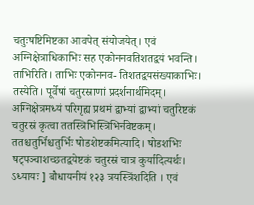चतुःषष्टिमिष्टका आवपेत् संयोजयेत्। एवं अग्निक्षेत्राधिकाभिः सह एकोननवतिशतद्वयं भवन्ति। ताभिरिति। ताभिः एकोननव- तिशतद्वयसंख्याकाभिः। तस्येति। पूर्वेषां चतुरस्राणां प्रदर्शनार्थमिदम्। अग्निक्षेत्रमध्यं परिगृह्य प्रथमं द्वाभ्यां द्वाभ्यां चतुरिष्टकं चतुरस्रं कृत्वा ततस्त्रिभिस्त्रिभिर्नवेष्टकम्। ततश्चतुर्भिश्चतुर्भिः षोडशेष्टकमित्यादि। षोडशभिः षट्पञ्चाशच्छतद्वयेष्टकं चतुरस्रं चात्र कुर्यादित्यर्थः।
ऽध्यायः ] बौधायनीयं १२३ त्रयस्त्रिंशदिति । एवं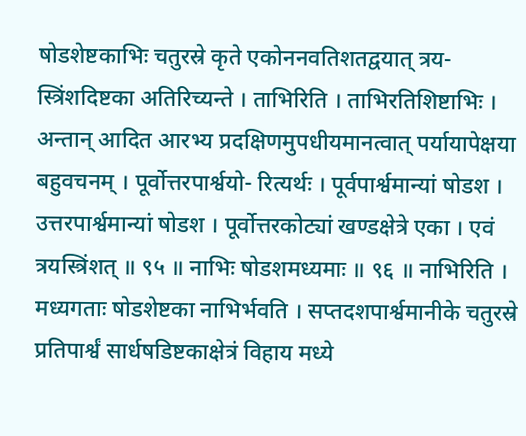षोडशेष्टकाभिः चतुरस्रे कृते एकोननवतिशतद्वयात् त्रय- स्त्रिंशदिष्टका अतिरिच्यन्ते । ताभिरिति । ताभिरतिशिष्टाभिः । अन्तान् आदित आरभ्य प्रदक्षिणमुपधीयमानत्वात् पर्यायापेक्षया बहुवचनम् । पूर्वोत्तरपार्श्वयो- रित्यर्थः । पूर्वपार्श्वमान्यां षोडश । उत्तरपार्श्वमान्यां षोडश । पूर्वोत्तरकोट्यां खण्डक्षेत्रे एका । एवं त्रयस्त्रिंशत् ॥ ९५ ॥ नाभिः षोडशमध्यमाः ॥ ९६ ॥ नाभिरिति । मध्यगताः षोडशेष्टका नाभिर्भवति । सप्तदशपार्श्वमानीके चतुरस्रे प्रतिपार्श्वं सार्धषडिष्टकाक्षेत्रं विहाय मध्ये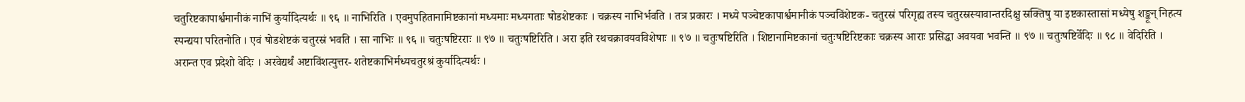चतुरिष्टकापार्श्वमानीकं नाभिं कुर्यादित्यर्थः ॥ ९६ ॥ नाभिरिति । एवमुपहितानामिष्टकानां मध्यमाः मध्यगताः षोडशेष्टकाः । चक्रस्य नाभिर्भवति । तत्र प्रकारः । मध्ये पञ्चेष्टकापार्श्वमानीकं पञ्चविंशेष्टक- चतुरस्रं परिगृह्य तस्य चतुरस्रस्यावान्तरदिक्षु स्रक्तिषु या इष्टकास्तासां मध्येषु शङ्कून् निहत्य स्पन्द्यया परितनोति । एवं षोडशेष्टकं चतुरस्रं भवति । सा नाभिः ॥ ९६ ॥ चतुःषष्टिरराः ॥ ९७ ॥ चतुःषष्टिरिति । अरा इति रथचक्रावयवविशेषाः ॥ ९७ ॥ चतुःषष्टिरिति । शिष्टानामिष्टकानां चतुःषष्टिरिष्टकाः चक्रस्य आराः प्रसिद्धा अवयवा भवन्ति ॥ ९७ ॥ चतुःषष्टिर्वेदिः ॥ ९८ ॥ वेदिरिति । अरान्त एव प्रदेशो वेदिः । अरवेद्यर्थं अष्टाविंशत्युत्तर- शतेष्टकाभिर्मध्यचतुरश्रं कुर्यादित्यर्थः ।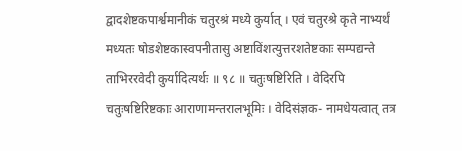द्वादशेष्टकपार्श्वमानीकं चतुरश्रं मध्ये कुर्यात् । एवं चतुरश्रे कृते नाभ्यर्थं मध्यतः षोडशेष्टकास्वपनीतासु अष्टाविंशत्युत्तरशतेष्टकाः सम्पद्यन्ते ताभिररवेदी कुर्यादित्यर्थः ॥ ९८ ॥ चतुःषष्टिरिति । वेदिरपि चतुःषष्टिरिष्टकाः आराणामन्तरालभूमिः । वेदिसंज्ञक- नामधेयत्वात् तत्र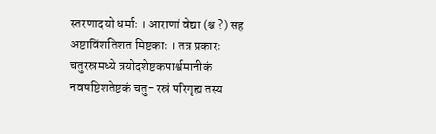स्तरणादयो धर्माः । आराणां वेद्या (श्च ?) सह अष्टाविंशतिशत मिष्टकाः । तत्र प्रकारः चतुरस्रमध्ये त्रयोदशेष्टकपार्श्वमानीकं नवषष्टिशतेष्टकं चतु- रस्रं परिगृह्य तस्य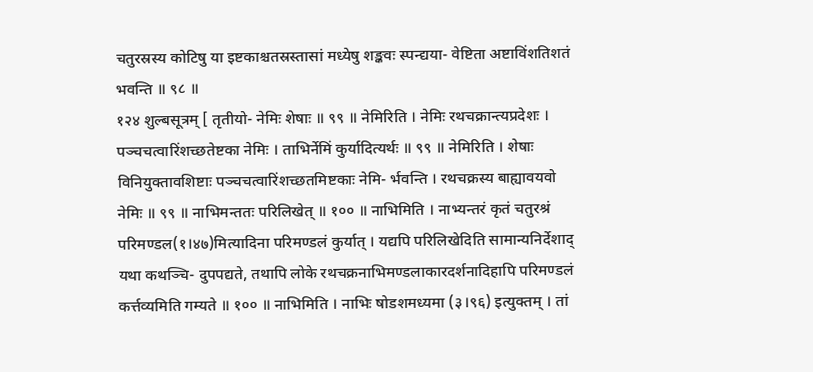चतुरस्रस्य कोटिषु या इष्टकाश्चतस्रस्तासां मध्येषु शङ्कवः स्पन्द्यया- वेष्टिता अष्टाविंशतिशतं भवन्ति ॥ ९८ ॥
१२४ शुल्बसूत्रम् [ तृतीयो- नेमिः शेषाः ॥ ९९ ॥ नेमिरिति । नेमिः रथचक्रान्त्यप्रदेशः । पञ्चचत्वारिंशच्छतेष्टका नेमिः । ताभिर्नेमिं कुर्यादित्यर्थः ॥ ९९ ॥ नेमिरिति । शेषाः विनियुक्तावशिष्टाः पञ्चचत्वारिंशच्छतमिष्टकाः नेमि- र्भवन्ति । रथचक्रस्य बाह्यावयवो नेमिः ॥ ९९ ॥ नाभिमन्ततः परिलिखेत् ॥ १०० ॥ नाभिमिति । नाभ्यन्तरं कृतं चतुरश्रं परिमण्डल(१।४७)मित्यादिना परिमण्डलं कुर्यात् । यद्यपि परिलिखेदिति सामान्यनिर्देशाद् यथा कथञ्चि- दुपपद्यते, तथापि लोके रथचक्रनाभिमण्डलाकारदर्शनादिहापि परिमण्डलं कर्त्तव्यमिति गम्यते ॥ १०० ॥ नाभिमिति । नाभिः षोडशमध्यमा (३।९६) इत्युक्तम् । तां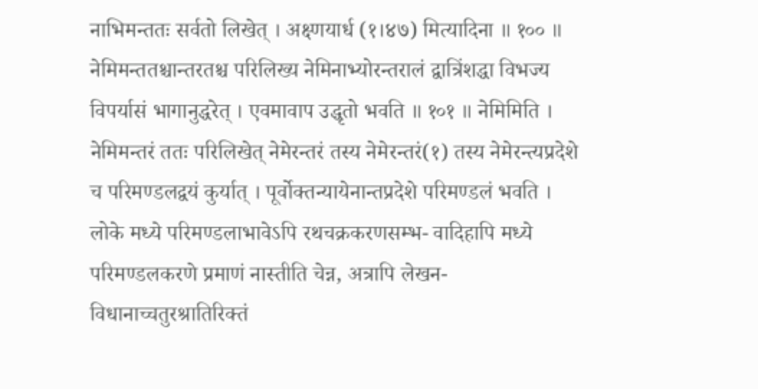नाभिमन्ततः सर्वतो लिखेत् । अक्ष्णयार्ध (१।४७) मित्यादिना ॥ १०० ॥ नेमिमन्ततश्चान्तरतश्च परिलिख्य नेमिनाभ्योरन्तरालं द्वात्रिंशद्धा विभज्य विपर्यासं भागानुद्धरेत् । एवमावाप उद्धृतो भवति ॥ १०१ ॥ नेमिमिति । नेमिमन्तरं ततः परिलिखेत् नेमेरन्तरं तस्य नेमेरन्तरं(१) तस्य नेमेरन्त्यप्रदेशे च परिमण्डलद्वयं कुर्यात् । पूर्वोक्तन्यायेनान्तप्रदेशे परिमण्डलं भवति । लोके मध्ये परिमण्डलाभावेऽपि रथचक्रकरणसम्भ- वादिहापि मध्ये परिमण्डलकरणे प्रमाणं नास्तीति चेन्न, अत्रापि लेखन- विधानाच्चतुरश्रातिरिक्तं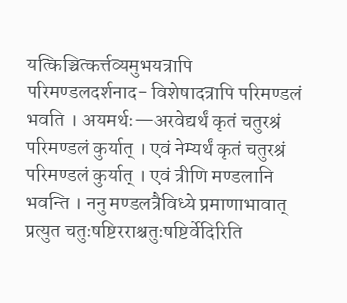यत्किञ्चित्कर्त्तव्यमुभयत्रापि परिमण्डलदर्शनाद- विशेषादत्रापि परिमण्डलं भवति । अयमर्थः—अरवेद्यर्थं कृतं चतुरश्रं परिमण्डलं कुर्यात् । एवं नेम्यर्थं कृतं चतुरश्रं परिमण्डलं कुर्यात् । एवं त्रीणि मण्डलानि भवन्ति । ननु मण्डलत्रैविध्ये प्रमाणाभावात् प्रत्युत चतुःषष्टिरराश्चतुःषष्टिर्वेदिरिति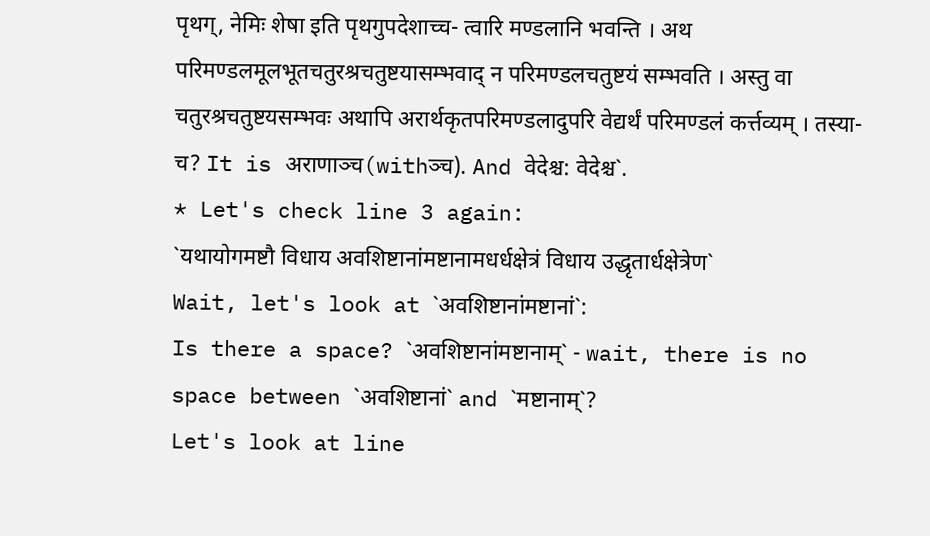पृथग्, नेमिः शेषा इति पृथगुपदेशाच्च- त्वारि मण्डलानि भवन्ति । अथ परिमण्डलमूलभूतचतुरश्रचतुष्टयासम्भवाद् न परिमण्डलचतुष्टयं सम्भवति । अस्तु वा चतुरश्रचतुष्टयसम्भवः अथापि अरार्थकृतपरिमण्डलादुपरि वेद्यर्थं परिमण्डलं कर्त्तव्यम् । तस्या-
च? It is अराणाञ्च(withञ्च). And वेदेश्च: वेदेश्च`.
* Let's check line 3 again:
`यथायोगमष्टौ विधाय अवशिष्टानांमष्टानामधर्धक्षेत्रं विधाय उद्धृतार्धक्षेत्रेण`
Wait, let's look at `अवशिष्टानांमष्टानां`:
Is there a space? `अवशिष्टानांमष्टानाम्` - wait, there is no space between `अवशिष्टानां` and `मष्टानाम्`?
Let's look at line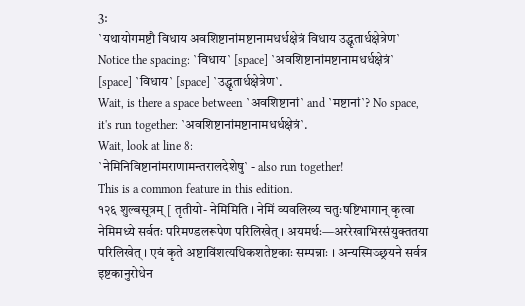3:
`यथायोगमष्टौ विधाय अवशिष्टानांमष्टानामधर्धक्षेत्रं विधाय उद्धृतार्धक्षेत्रेण`
Notice the spacing: `विधाय` [space] `अवशिष्टानांमष्टानामधर्धक्षेत्रं` [space] `विधाय` [space] `उद्धृतार्धक्षेत्रेण`.
Wait, is there a space between `अवशिष्टानां` and `मष्टानां`? No space, it's run together: `अवशिष्टानांमष्टानामधर्धक्षेत्रं`.
Wait, look at line 8:
`नेमिनिविष्टानांमराणामन्तरालदेशेषु` - also run together!
This is a common feature in this edition.
१२६ शुल्बसूत्रम् [ तृतीयो- नेमिमिति । नेमिं व्यवलिख्य चतुःषष्टिभागान् कृत्वा नेमिमध्ये सर्वतः परिमण्डलरूपेण परिलिखेत् । अयमर्थः—अररेखाभिरसंयुक्ततया परिलिखेत् । एवं कृते अष्टाविंशत्यधिकशतेष्टकाः सम्पन्नाः । अन्यस्मिञ्छ्रयने सर्वत्र इष्टकानुरोधेन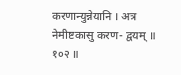करणान्युन्नेयानि । अत्र नेमीष्टकासु करण- द्वयम् ॥ १०२ ॥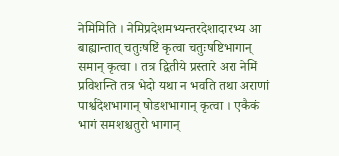नेमिमिति । नेमिप्रदेशमभ्यन्तरदेशादारभ्य आ बाह्यान्तात् चतुःषष्टिं कृत्वा चतुःषष्टिभागान् समान् कृत्वा । तत्र द्वितीये प्रस्तारे अरा नेमिं प्रविशन्ति तत्र भेदो यथा न भवति तथा अराणां पार्श्वदेशभागान् षोडशभागान् कृत्वा । एकैकं भागं समशश्चतुरो भागान्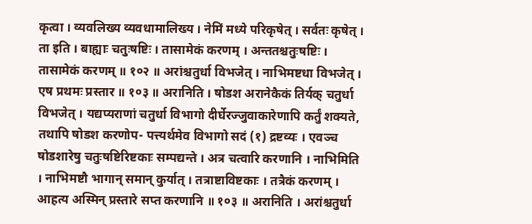कृत्वा । व्यवलिख्य व्यवधामालिख्य । नेमिं मध्ये परिकृषेत् । सर्वतः कृषेत् । ता इति । बाह्याः चतुःषष्टिः । तासामेकं करणम् । अन्ततश्चतुःषष्टिः । तासामेकं करणम् ॥ १०२ ॥ अरांश्चतुर्धा विभजेत् । नाभिमष्टधा विभजेत् । एष प्रथमः प्रस्तार ॥ १०३ ॥ अरानिति । षोडश अरानेकैकं तिर्यक् चतुर्धा विभजेत् । यद्यप्यराणां चतुर्धा विभागो दीर्घेरज्जुवाकारेणापि कर्तुं शक्यते, तथापि षोडश करणोप- पत्त्यर्थमेव विभागो सदं (१) द्रष्टव्यः । एवञ्च षोडशारेषु चतुःषष्टिरिष्टकाः सम्पद्यन्ते । अत्र चत्वारि करणानि । नाभिमिति । नाभिमष्टौ भागान् समान् कुर्यात् । तत्राष्टाविष्टकाः । तत्रैकं करणम् । आहत्य अस्मिन् प्रस्तारे सप्त करणानि ॥ १०३ ॥ अरानिति । अरांश्चतुर्धा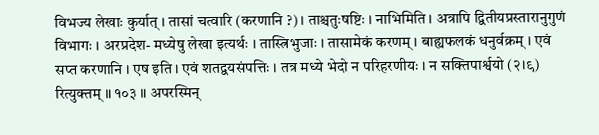विभज्य लेखाः कुर्यात् । तासां चत्वारि (करणानि ?) । ताश्चतुःषष्टिः । नाभिमिति । अत्रापि द्वितीयप्रस्तारानुगुणं विभागः । अरप्रदेश- मध्येषु लेखा इत्यर्थः । तास्त्रिभुजाः । तासामेकं करणम् । बाह्यफलकं धनुर्वक्रम् । एवं सप्त करणानि । एष इति । एवं शतद्वयसंपत्तिः । तत्र मध्ये भेदो न परिहरणीयः । न सक्तिपार्श्वयो (२।९) रित्युक्तम् ॥ १०३ ॥ अपरस्मिन्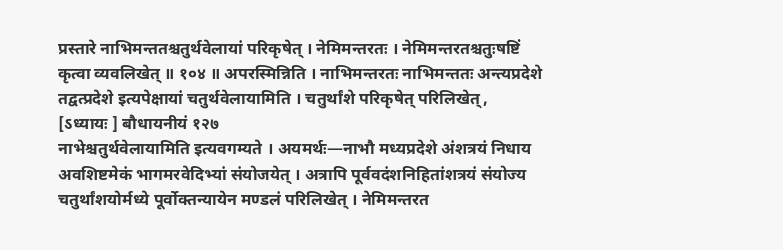प्रस्तारे नाभिमन्ततश्चतुर्थवेलायां परिकृषेत् । नेमिमन्तरतः । नेमिमन्तरतश्चतुःषष्टिं कृत्वा व्यवलिखेत् ॥ १०४ ॥ अपरस्मिन्निति । नाभिमन्तरतः नाभिमन्ततः अन्त्यप्रदेशे तद्वत्प्रदेशे इत्यपेक्षायां चतुर्थवेलायामिति । चतुर्थांशे परिकृषेत् परिलिखेत्,
[ऽध्यायः ] बौधायनीयं १२७
नाभेश्चतुर्थवेलायामिति इत्यवगम्यते । अयमर्थः—नाभौ मध्यप्रदेशे अंशत्रयं निधाय अवशिष्टमेकं भागमरवेदिभ्यां संयोजयेत् । अत्रापि पूर्ववदंशनिहितांशत्रयं संयोज्य चतुर्थांशयोर्मध्ये पूर्वोक्तन्यायेन मण्डलं परिलिखेत् । नेमिमन्तरत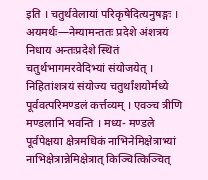इति । चतुर्थवेलायां परिकृषेदित्यनुषङ्गः । अयमर्थः—नेम्यामन्ततः प्रदेशे अंशत्रयं निधाय अन्तःप्रदेशे स्थितं चतुर्थभागमरवेदिभ्यां संयोजयेत् । निहितांशत्रयं संयोज्य चतुर्थांशयोर्मध्ये पूर्ववत्परिमण्डलं कर्त्तव्यम् । एवञ्च त्रीणि मण्डलानि भवन्ति । मध्य- मण्डले पूर्वपेक्षया क्षेत्रमधिकं नाभिनेमिक्षेत्राभ्यां नाभिक्षेत्रान्नेमिक्षेत्रात् किञ्चित्किञ्चित्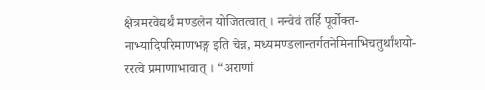क्षेत्रमरवेद्यर्थं मण्डलेन योजितत्वात् । नन्वेवं तर्हि पूर्वोक्त- नाभ्यादिपरिमाणभङ्ग इति चेन्न, मध्यमण्डलान्तर्गतनेमिनाभिचतुर्थांशयो- ररत्वे प्रमाणाभावात् । “अराणां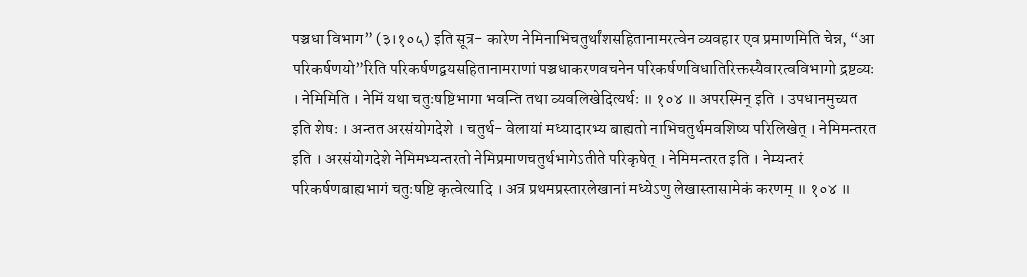पञ्चधा विभाग” (३।१०५) इति सूत्र- कारेण नेमिनाभिचतुर्थांशसहितानामरत्वेन व्यवहार एव प्रमाणमिति चेन्न, “आ परिकर्षणयो”रिति परिकर्षणद्वयसहितानामराणां पञ्चधाकरणवचनेन परिकर्षणविधातिरिक्तस्यैवारत्वविभागो द्रष्टव्यः । नेमिमिति । नेमिं यथा चतुःषष्टिभागा भवन्ति तथा व्यवलिखेदित्यर्थः ॥ १०४ ॥ अपरस्मिन् इति । उपधानमुच्यत इति शेषः । अन्तत अरसंयोगदेशे । चतुर्थ- वेलायां मध्यादारभ्य बाह्यतो नाभिचतुर्थमवशिष्य परिलिखेत् । नेमिमन्तरत इति । अरसंयोगदेशे नेमिमभ्यन्तरतो नेमिप्रमाणचतुर्थभागेऽतीते परिकृषेत् । नेमिमन्तरत इति । नेम्यन्तरं परिकर्षणबाह्यभागं चतुःषष्टि कृत्वेत्यादि । अत्र प्रथमप्रस्तारलेखानां मध्येऽणु लेखास्तासामेकं करणम् ॥ १०४ ॥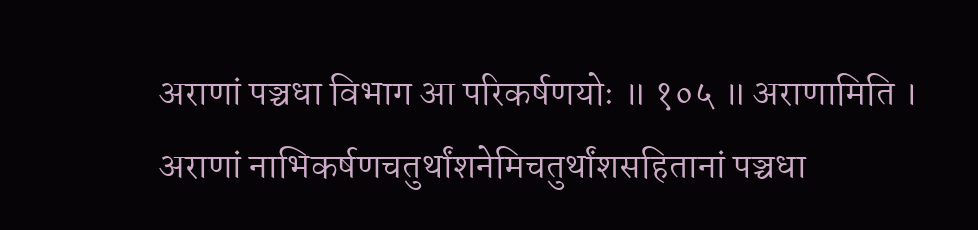अराणां पञ्चधा विभाग आ परिकर्षणयोः ॥ १०५ ॥ अराणामिति । अराणां नाभिकर्षणचतुर्थांशनेमिचतुर्थांशसहितानां पञ्चधा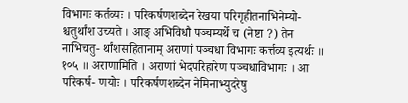विभागः कर्तव्यः । परिकर्षणशब्देन रेखया परिगृहीतनाभिनेम्यो- श्चतुर्थांश उच्यते । आङ् अभिविधौ पञ्चम्यर्थे च (नेष्टा ?) तेन नाभिचतु- र्थांशसहितानाम् अराणां पञ्चधा विभागः कर्त्तव्य इत्यर्थः ॥ १०५ ॥ अराणामिति । अराणां भेदपरिहारेण पञ्चधाविभागः । आ परिकर्ष- णयोः । परिकर्षणशब्देन नेमिनाभ्युदरेषु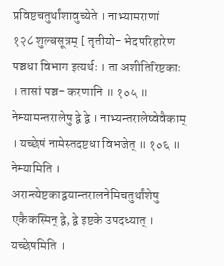प्रविष्टचतुर्थांशावुच्येते । नाभ्यामराणां
१२८ शुल्बसूत्रम् [ तृतीयो- भेदपरिहारेण पञ्चधा विभाग इत्यर्थः । ता अशीतिरिष्टकाः । तासां पञ्च- करणानि ॥ १०५ ॥ नेम्यामन्तरालेषु द्वे द्वे । नाभ्यन्तरालेष्वेवैकाम् । यच्छेषं नामेस्तदष्टधा विभजेत् ॥ १०६ ॥ नेम्यामिति । अरान्त्येष्टकाद्वयान्तरालनेमिचतुर्थांशेषु एकैकस्मिन् द्वे, द्वे इष्टके उपदध्यात् । यच्छेषमिति ।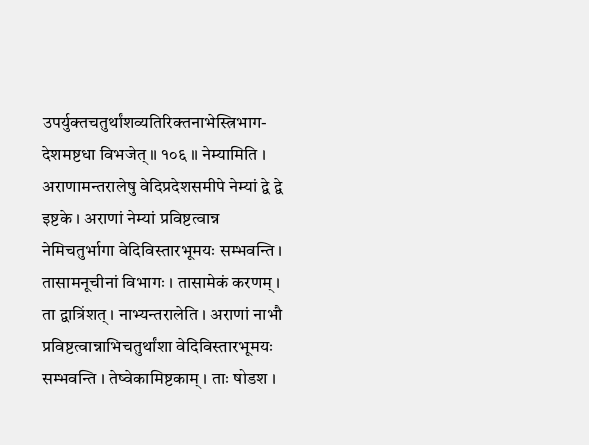उपर्युक्तचतुर्थांशव्यतिरिक्तनाभेस्त्रिभाग- देशमष्टधा विभजेत् ॥ १०६ ॥ नेम्यामिति । अराणामन्तरालेषु वेदिप्रदेशसमीपे नेम्यां द्वे द्वे इष्टके । अराणां नेम्यां प्रविष्टत्वान्न नेमिचतुर्भागा वेदिविस्तारभूमयः सम्भवन्ति । तासामनूचीनां विभागः । तासामेकं करणम् । ता द्वात्रिंशत् । नाभ्यन्तरालेति । अराणां नाभौ प्रविष्टत्वान्नाभिचतुर्थांशा वेदिविस्तारभूमयः सम्भवन्ति । तेष्वेकामिष्टकाम् । ताः षोडश ।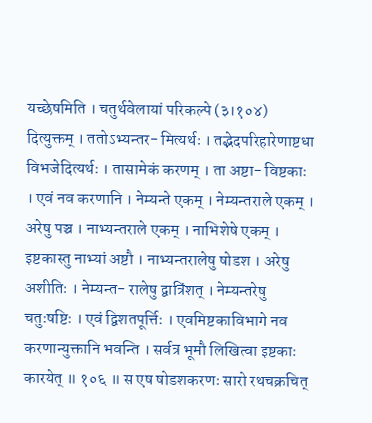यच्छेषमिति । चतुर्थवेलायां परिकल्पे (३।१०४) दित्युक्तम् । ततोऽभ्यन्तर- मित्यर्थः । तद्भेदपरिहारेणाष्टधा विभजेदित्यर्थः । तासामेकं करणम् । ता अष्टा- विष्टकाः । एवं नव करणानि । नेम्यन्ते एकम् । नेम्यन्तराले एकम् । अरेषु पञ्च । नाभ्यन्तराले एकम् । नाभिशेषे एकम् । इष्टकास्तु नाभ्यां अष्टौ । नाभ्यन्तरालेषु षोडश । अरेषु अशीतिः । नेम्यन्त- रालेषु द्वात्रिंशत् । नेम्यन्तरेषु चतुःषष्टिः । एवं द्विशतपूर्त्तिः । एवमिष्टकाविभागे नव करणान्युक्तानि भवन्ति । सर्वत्र भूमौ लिखित्वा इष्टकाः कारयेत् ॥ १०६ ॥ स एष षोडशकरणः सारो रथचक्रचित्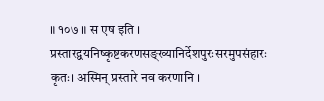॥ १०७ ॥ स एष इति । प्रस्तारद्वयनिष्कृष्टकरणसङ्ख्यानिर्देशपुरःसरमुपसंहारः कृतः। अस्मिन् प्रस्तारे नव करणानि ।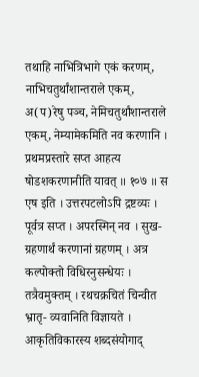तथाहि नाभित्रिभागे एकं करणम्, नाभिचतुर्थांशान्तराले एकम्, अ(प)रेषु पञ्च, नेमिचतुर्थांशान्तराले एकम्, नेम्यामेकमिति नव करणानि । प्रथमप्रस्तारे सप्त आहत्य षोडशकरणानीति यावत् ॥ १०७ ॥ स एष इति । उत्तरपटलोऽपि द्रष्टव्यः । पूर्वत्र सप्त । अपरस्मिन् नव । सुख- ग्रहणार्थं करणानां ग्रहणम् । अत्र कल्पोक्तो विधिरनुसन्धेयः । तत्रैवमुक्तम् । रथचक्रचितं चिन्वीत भ्रातृ- व्यवानिति विज्ञायते । आकृतिविकारस्य शब्दसंयोगाद्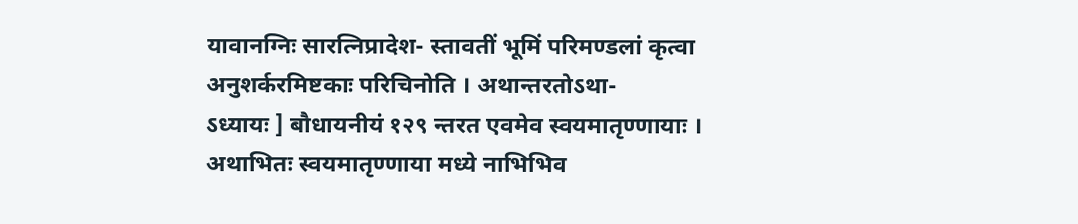यावानग्निः सारत्निप्रादेश- स्तावतीं भूमिं परिमण्डलां कृत्वा अनुशर्करमिष्टकाः परिचिनोति । अथान्तरतोऽथा-
ऽध्यायः ] बौधायनीयं १२९ न्तरत एवमेव स्वयमातृण्णायाः । अथाभितः स्वयमातृण्णाया मध्ये नाभिभिव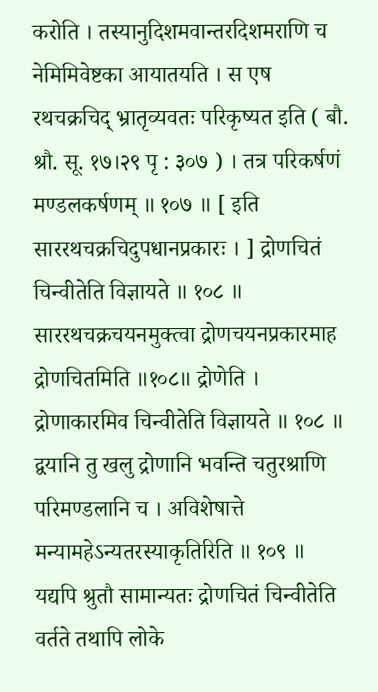करोति । तस्यानुदिशमवान्तरदिशमराणि च नेमिमिवेष्टका आयातयति । स एष रथचक्रचिद् भ्रातृव्यवतः परिकृष्यत इति ( बौ. श्रौ. सू. १७।२९ पृ : ३०७ ) । तत्र परिकर्षणं मण्डलकर्षणम् ॥ १०७ ॥ [ इति साररथचक्रचिदुपधानप्रकारः । ] द्रोणचितं चिन्वीतेति विज्ञायते ॥ १०८ ॥ साररथचक्रचयनमुक्त्वा द्रोणचयनप्रकारमाह द्रोणचितमिति ॥१०८॥ द्रोणेति । द्रोणाकारमिव चिन्वीतेति विज्ञायते ॥ १०८ ॥ द्वयानि तु खलु द्रोणानि भवन्ति चतुरश्राणि परिमण्डलानि च । अविशेषात्ते मन्यामहेऽन्यतरस्याकृतिरिति ॥ १०९ ॥ यद्यपि श्रुतौ सामान्यतः द्रोणचितं चिन्वीतेति वर्तते तथापि लोके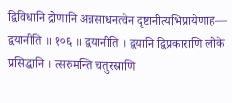द्विविधानि द्रोणानि अन्नसाधनत्वेन दृष्टानीत्यभिप्रायेणाह— द्वयानीति ॥ १०६ ॥ द्वयानीति । द्वयानि द्विप्रकाराणि लोके प्रसिद्धानि । त्सरुमन्ति चतुरस्राणि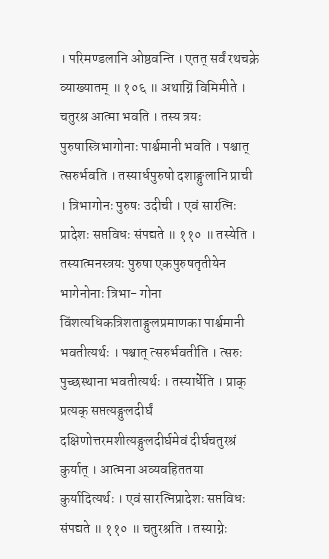। परिमण्डलानि ओष्ठवन्ति । एतत् सर्वं रथचक्रे व्याख्यातम् ॥ १०६ ॥ अथाग्निं विमिमीते । चतुरश्र आत्मा भवति । तस्य त्रयः पुरुषास्त्रिभागोनाः पार्श्वमानी भवति । पश्चात् त्सरुर्भवति । तस्यार्धपुरुषो दशाङ्गुलानि प्राची । त्रिभागोनः पुरुषः उदीची । एवं सारत्निः प्रादेशः सप्तविधः संपद्यते ॥ ११० ॥ तस्येति । तस्यात्मनस्त्रयः पुरुषा एकपुरुषतृतीयेन भागेनोनाः त्रिभा- गोना विंशत्यधिकत्रिशताङ्गुलप्रमाणका पार्श्वमानी भवतीत्यर्थः । पश्चात् त्सरुर्भवतीति । त्सरुः पुच्छस्थाना भवतीत्यर्थः । तस्यार्धेति । प्राक् प्रत्यक् सप्तत्यङ्गुलदीर्घं दक्षिणोत्तरमशीत्यङ्गुलदीर्घमेवं दीर्घचतुरश्रं कुर्यात् । आत्मना अव्यवहिततया कुर्यादित्यर्थः । एवं सारत्निप्रादेशः सप्तविधः संपद्यते ॥ ११० ॥ चतुरश्रति । तस्याग्नेः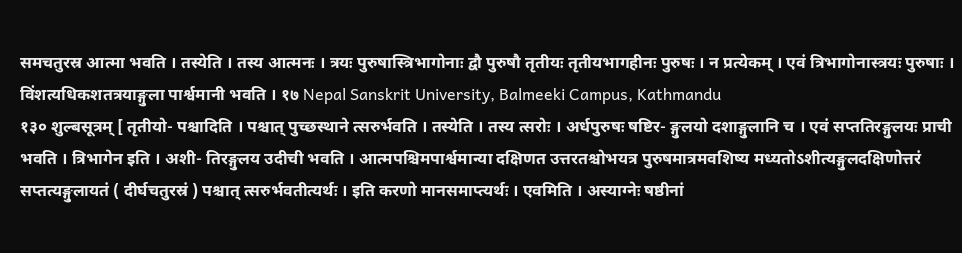समचतुरस्र आत्मा भवति । तस्येति । तस्य आत्मनः । त्रयः पुरुषास्त्रिभागोनाः द्वौ पुरुषौ तृतीयः तृतीयभागहीनः पुरुषः । न प्रत्येकम् । एवं त्रिभागोनास्त्रयः पुरुषाः । विंशत्यधिकशतत्रयाङ्गुला पार्श्वमानी भवति । १७ Nepal Sanskrit University, Balmeeki Campus, Kathmandu
१३० शुल्बसूत्रम् [ तृतीयो- पश्चादिति । पश्चात् पुच्छस्थाने त्सरुर्भवति । तस्येति । तस्य त्सरोः । अर्धपुरुषः षष्टिर- ङ्गुलयो दशाङ्गुलानि च । एवं सप्ततिरङ्गुलयः प्राची भवति । त्रिभागेन इति । अशी- तिरङ्गुलय उदीची भवति । आत्मपश्चिमपार्श्वमान्या दक्षिणत उत्तरतश्चोभयत्र पुरुषमात्रमवशिष्य मध्यतोऽशीत्यङ्गुलदक्षिणोत्तरं सप्तत्यङ्गुलायतं ( दीर्घचतुरस्रं ) पश्चात् त्सरुर्भवतीत्यर्थः । इति करणो मानसमाप्त्यर्थः । एवमिति । अस्याग्नेः षष्ठीनां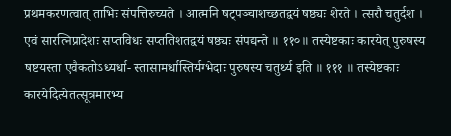प्रथमकरणत्वात् ताभिः संपत्तिरुच्यते । आत्मनि षट्पञ्चाशच्छतद्वयं षष्ठ्यः शेरते । त्सरौ चतुर्दश । एवं सारत्निप्रादेशः सप्तविधः सप्ततिशतद्वयं षष्ठ्यः संपद्यन्ते ॥ ११०॥ तस्येष्टकाः कारयेत् पुरुषस्य षष्टयस्ता एवैकतोऽध्यर्धा- स्तासामर्धास्तिर्यग्भेदाः पुरुषस्य चतुर्थ्य इति ॥ १११ ॥ तस्येष्टकाः कारयेदित्येतत्सूत्रमारभ्य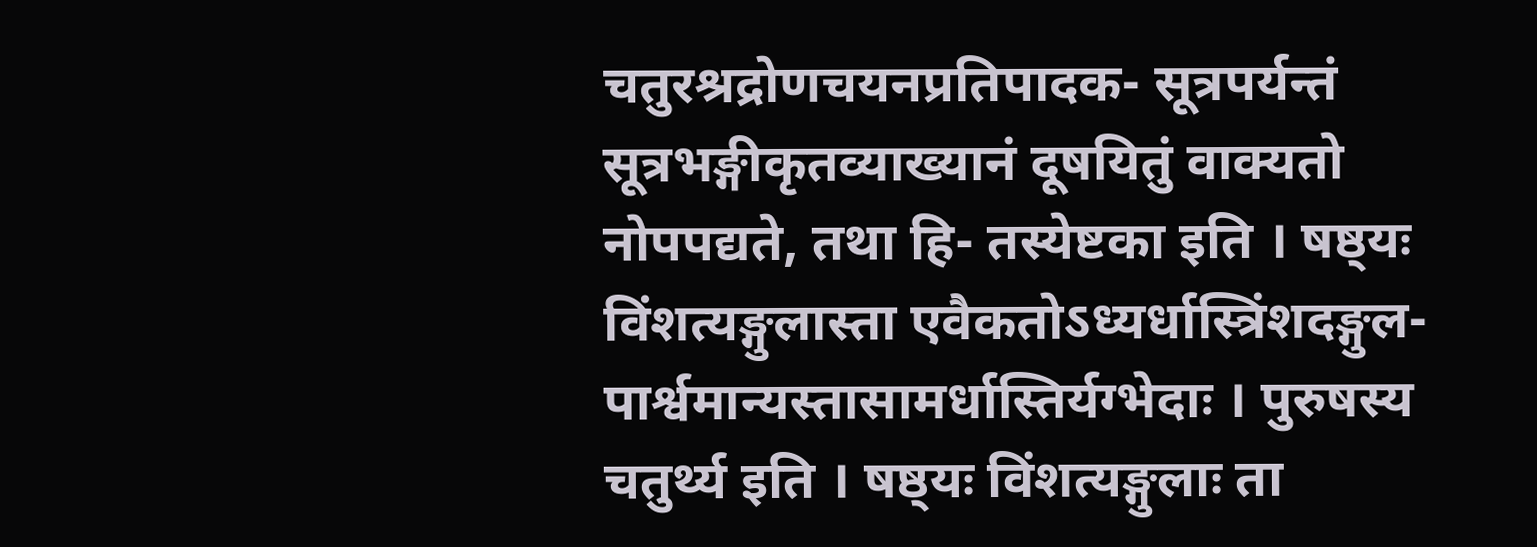चतुरश्रद्रोणचयनप्रतिपादक- सूत्रपर्यन्तं सूत्रभङ्गीकृतव्याख्यानं दूषयितुं वाक्यतो नोपपद्यते, तथा हि- तस्येष्टका इति । षष्ठ्यः विंशत्यङ्गुलास्ता एवैकतोऽध्यर्धास्त्रिंशदङ्गुल- पार्श्वमान्यस्तासामर्धास्तिर्यग्भेदाः । पुरुषस्य चतुर्थ्य इति । षष्ठ्यः विंशत्यङ्गुलाः ता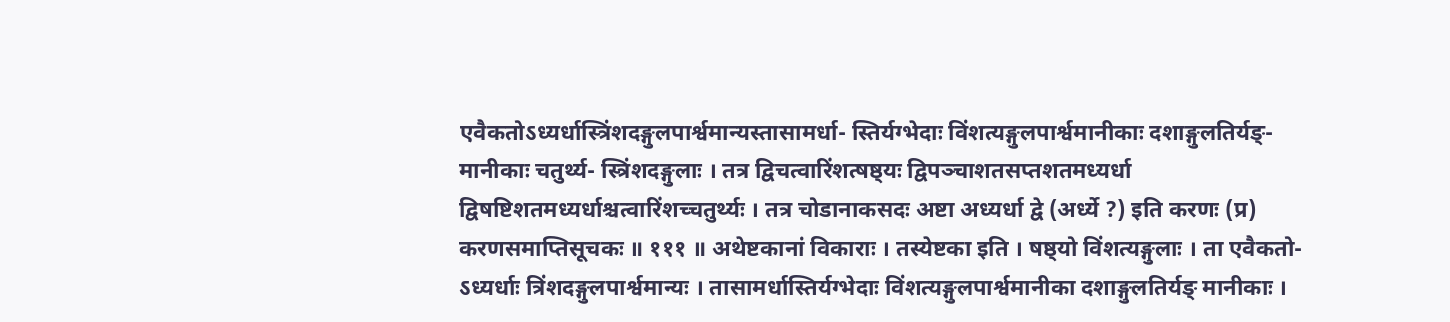एवैकतोऽध्यर्धास्त्रिंशदङ्गुलपार्श्वमान्यस्तासामर्धा- स्तिर्यग्भेदाः विंशत्यङ्गुलपार्श्वमानीकाः दशाङ्गुलतिर्यङ्-मानीकाः चतुर्थ्य- स्त्रिंशदङ्गुलाः । तत्र द्विचत्वारिंशत्षष्ठ्यः द्विपञ्चाशतसप्तशतमध्यर्धा द्विषष्टिशतमध्यर्धाश्चत्वारिंशच्चतुर्थ्यः । तत्र चोडानाकसदः अष्टा अध्यर्धा द्वे (अर्ध्ये ?) इति करणः (प्र) करणसमाप्तिसूचकः ॥ १११ ॥ अथेष्टकानां विकाराः । तस्येष्टका इति । षष्ठ्यो विंशत्यङ्गुलाः । ता एवैकतो- ऽध्यर्धाः त्रिंशदङ्गुलपार्श्वमान्यः । तासामर्धास्तिर्यग्भेदाः विंशत्यङ्गुलपार्श्वमानीका दशाङ्गुलतिर्यङ् मानीकाः ।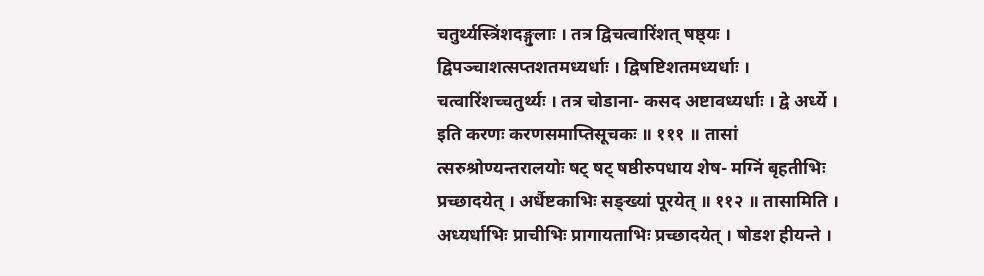चतुर्थ्यस्त्रिंशदङ्गुलाः । तत्र द्विचत्वारिंशत् षष्ठ्यः । द्विपञ्चाशत्सप्तशतमध्यर्धाः । द्विषष्टिशतमध्यर्धाः । चत्वारिंशच्चतुर्थ्यः । तत्र चोडाना- कसद अष्टावध्यर्धाः । द्वे अर्ध्ये । इति करणः करणसमाप्तिसूचकः ॥ १११ ॥ तासां त्सरुश्रोण्यन्तरालयोः षट् षट् षष्ठीरुपधाय शेष- मग्निं बृहतीभिः प्रच्छादयेत् । अर्धैष्टकाभिः सङ्ख्यां पूरयेत् ॥ ११२ ॥ तासामिति । अध्यर्धाभिः प्राचीभिः प्रागायताभिः प्रच्छादयेत् । षोडश हीयन्ते ।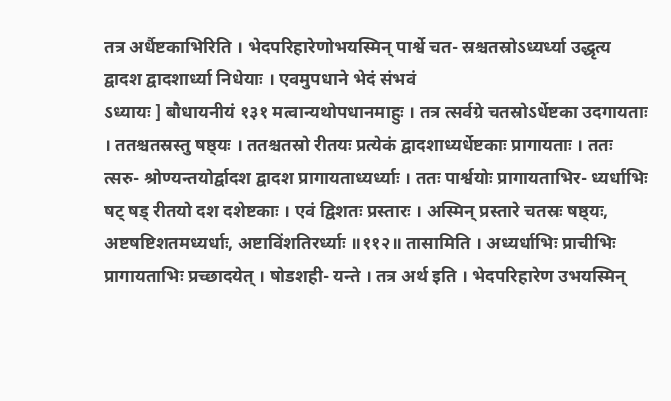तत्र अर्धैष्टकाभिरिति । भेदपरिहारेणोभयस्मिन् पार्श्वे चत- स्रश्चतस्रोऽध्यर्ध्या उद्धृत्य द्वादश द्वादशार्ध्या निधेयाः । एवमुपधाने भेदं संभवं
ऽध्यायः ] बौधायनीयं १३१ मत्वान्यथोपधानमाहुः । तत्र त्सर्वग्रे चतस्रोऽर्धेष्टका उदगायताः । ततश्चतस्रस्तु षष्ठ्यः । ततश्चतस्रो रीतयः प्रत्येकं द्वादशाध्यर्धेष्टकाः प्रागायताः । ततः त्सरु- श्रोण्यन्तयोर्द्वादश द्वादश प्रागायताध्यर्ध्याः । ततः पार्श्वयोः प्रागायताभिर- ध्यर्धाभिः षट् षड् रीतयो दश दशेष्टकाः । एवं द्विशतः प्रस्तारः । अस्मिन् प्रस्तारे चतस्रः षष्ठ्यः, अष्टषष्टिशतमध्यर्धाः, अष्टाविंशतिरर्ध्याः ॥११२॥ तासामिति । अध्यर्धाभिः प्राचीभिः प्रागायताभिः प्रच्छादयेत् । षोडशही- यन्ते । तत्र अर्थ इति । भेदपरिहारेण उभयस्मिन्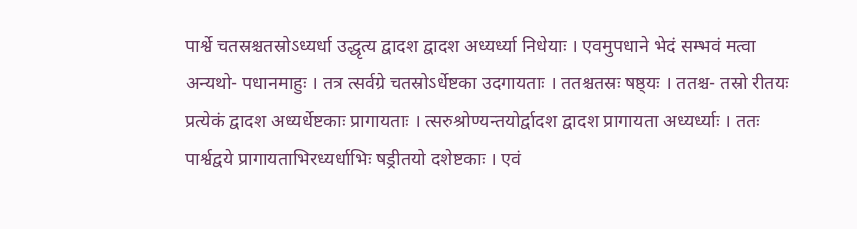पार्श्वे चतस्रश्चतस्रोऽध्यर्धा उद्धृत्य द्वादश द्वादश अध्यर्ध्या निधेयाः । एवमुपधाने भेदं सम्भवं मत्वा अन्यथो- पधानमाहुः । तत्र त्सर्वग्रे चतस्रोऽर्धेष्टका उदगायताः । ततश्चतस्रः षष्ठ्यः । ततश्च- तस्रो रीतयः प्रत्येकं द्वादश अध्यर्धेष्टकाः प्रागायताः । त्सरुश्रोण्यन्तयोर्द्वादश द्वादश प्रागायता अध्यर्ध्याः । ततः पार्श्वद्वये प्रागायताभिरध्यर्धाभिः षड्रीतयो दशेष्टकाः । एवं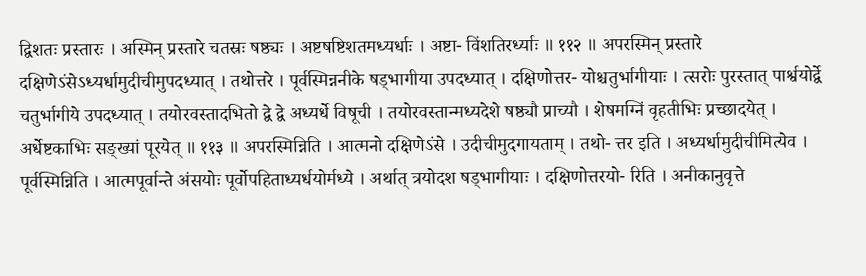द्विशतः प्रस्तारः । अस्मिन् प्रस्तारे चतस्रः षष्ठ्यः । अष्टषष्टिशतमध्यर्धाः । अष्टा- विंशतिरर्ध्याः ॥ ११२ ॥ अपरस्मिन् प्रस्तारे दक्षिणेऽंसेऽध्यर्धामुदीचीमुपदध्यात् । तथोत्तरे । पूर्वस्मिन्ननीके षड्भागीया उपदध्यात् । दक्षिणोत्तर- योश्चतुर्भागीयाः । त्सरोः पुरस्तात् पार्श्वयोर्द्वे चतुर्भागीये उपदध्यात् । तयोरवस्तादभितो द्वे द्वे अध्यर्धे विषूची । तयोरवस्तान्मध्यदेशे षष्ठ्यौ प्राच्यौ । शेषमग्निं वृहतीभिः प्रच्छादयेत् । अर्धेष्टकाभिः सङ्ख्यां पूरयेत् ॥ ११३ ॥ अपरस्मिन्निति । आत्मनो दक्षिणेऽंसे । उदीचीमुदगायताम् । तथो- त्तर इति । अध्यर्धामुदीचीमित्येव । पूर्वस्मिन्निति । आत्मपूर्वान्ते अंसयोः पूर्वोपहिताध्यर्धयोर्मध्ये । अर्थात् त्रयोदश षड्भागीयाः । दक्षिणोत्तरयो- रिति । अनीकानुवृत्ते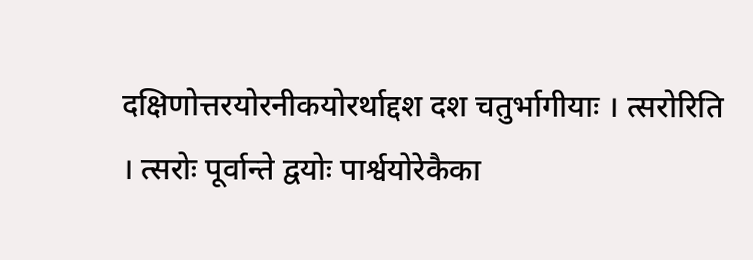दक्षिणोत्तरयोरनीकयोरर्थाद्दश दश चतुर्भागीयाः । त्सरोरिति । त्सरोः पूर्वान्ते द्वयोः पार्श्वयोरेकैका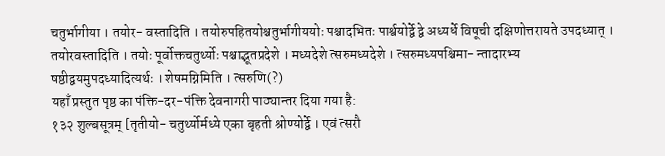चतुर्भागीया । तयोर- वस्तादिति । तयोरुपहितयोश्चतुर्भागीययोः पश्चादभितः पार्श्वयोर्द्वे द्वे अध्यर्धे विषूची दक्षिणोत्तरायते उपदध्यात् । तयोरवस्तादिति । तयोः पूर्वोक्तचतुर्थ्योः पश्चाद्भूतप्रदेशे । मध्यदेशे त्सरुमध्यदेशे । त्सरुमध्यपश्चिमा- न्तादारभ्य षष्ठीद्वयमुपदध्यादित्यर्थः । शेषमग्निमिति । त्सरुणि(?)
यहाँ प्रस्तुत पृष्ठ का पंक्ति-दर-पंक्ति देवनागरी पाठ्यान्तर दिया गया है:
१३२ शुल्बसूत्रम् [तृतीयो- चतुर्थ्योर्मध्ये एका बृहती श्रोण्योर्द्वे । एवं त्सरौ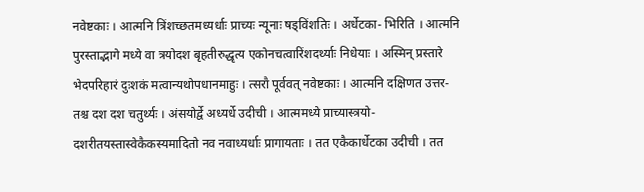नवेष्टकाः । आत्मनि त्रिंशच्छतमध्यर्धाः प्राच्यः न्यूनाः षड्विंशतिः । अर्धेटका- भिरिति । आत्मनि पुरस्ताद्भागे मध्ये वा त्रयोदश बृहतीरुद्धृत्य एकोनचत्वारिंशदर्थ्याः निधेयाः । अस्मिन् प्रस्तारे भेदपरिहारं दुःशकं मत्वान्यथोपधानमाहुः । त्सरौ पूर्ववत् नवेष्टकाः । आत्मनि दक्षिणत उत्तर- तश्च दश दश चतुर्थ्यः । अंसयोर्द्वे अध्यर्धे उदीची । आत्ममध्ये प्राच्यास्त्रयो- दशरीतयस्तास्वेकैकस्यमादितो नव नवाध्यर्धाः प्रागायताः । तत एकैकार्धेटका उदीची । तत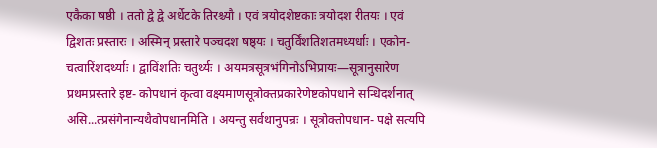एकैका षष्ठी । ततो द्वे द्वे अर्धेटके तिरश्च्यौ । एवं त्रयोदशेष्टकाः त्रयोदश रीतयः । एवं द्विशतः प्रस्तारः । अस्मिन् प्रस्तारे पञ्चदश षष्ठ्यः । चतुर्विंशतिशतमध्यर्धाः । एकोन- चत्वारिंशदर्थ्याः । द्वाविंशतिः चतुर्थ्यः । अयमत्रसूत्रभंगिनोऽभिप्रायः—सूत्रानुसारेण प्रथमप्रस्तारे इष्ट- कोपधानं कृत्वा वक्ष्यमाणसूत्रोक्तप्रकारेणेष्टकोपधाने सन्धिदर्शनात् असि...त्प्रसंगेनान्यथैवोपधानमिति । अयन्तु सर्वथानुपन्रः । सूत्रोक्तोपधान- पक्षे सत्यपि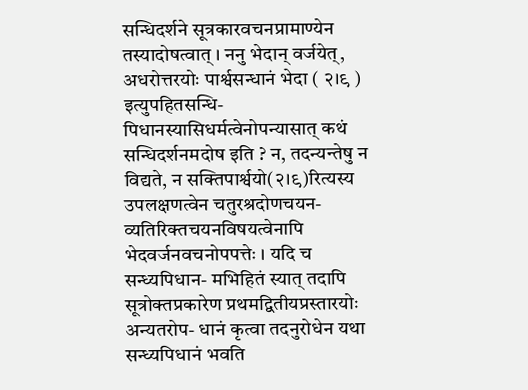सन्धिदर्शने सूत्रकारवचनप्रामाण्येन तस्यादोषत्वात् । ननु भेदान् वर्जयेत्, अधरोत्तरयोः पार्श्वसन्धानं भेदा ( २।९ ) इत्युपहितसन्धि- पिधानस्यासिधर्मत्वेनोपन्यासात् कथं सन्धिदर्शनमदोष इति ? न, तदन्यन्तेषु न विद्यते, न सक्तिपार्श्वयो(२।९)रित्यस्य उपलक्षणत्वेन चतुरश्रदोणचयन- व्यतिरिक्तचयनविषयत्वेनापि भेदवर्जनवचनोपपत्तेः । यदि च सन्ध्यपिधान- मभिहितं स्यात् तदापि सूत्रोक्तप्रकारेण प्रथमद्वितीयप्रस्तारयोः अन्यतरोप- धानं कृत्वा तदनुरोधेन यथा सन्ध्यपिधानं भवति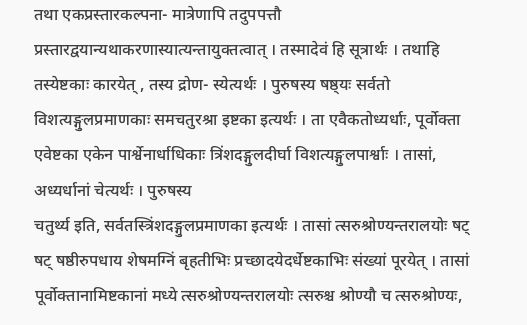तथा एकप्रस्तारकल्पना- मात्रेणापि तदुपपत्तौ प्रस्तारद्वयान्यथाकरणास्यात्यन्तायुक्तत्वात् । तस्मादेवं हि सूत्रार्थः । तथाहि तस्येष्टकाः कारयेत् , तस्य द्रोण- स्येत्यर्थः । पुरुषस्य षष्ठ्यः सर्वतो विशत्यङ्गुलप्रमाणकाः समचतुरश्रा इष्टका इत्यर्थः । ता एवैकतोध्यर्धाः, पूर्वोक्ता एवेष्टका एकेन पार्श्वेनार्धाधिकाः त्रिंशदङ्गुलदीर्घा विशत्यङ्गुलपार्श्वाः । तासां, अध्यर्धानां चेत्यर्थः । पुरुषस्य
चतुर्थ्य इति, सर्वतस्त्रिंशदङ्गुलप्रमाणका इत्यर्थः । तासां त्सरुश्रोण्यन्तरालयोः षट् षट् षष्ठीरुपधाय शेषमग्निं बृहतीभिः प्रच्छादयेदर्धेष्टकाभिः संख्यां पूरयेत् । तासां पूर्वोक्तानामिष्टकानां मध्ये त्सरुश्रोण्यन्तरालयोः त्सरुश्च श्रोण्यौ च त्सरुश्रोण्यः,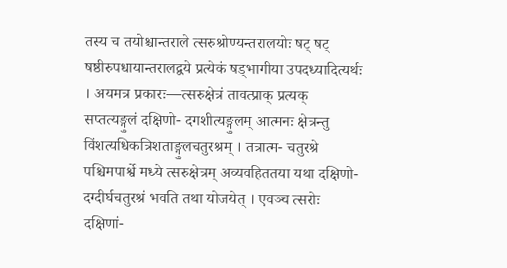तस्य च तयोश्चान्तराले त्सरुश्रोण्यन्तरालयोः षट् षट् षष्ठीरुपधायान्तरालद्वये प्रत्येकं षड्भागीया उपदध्यादित्यर्थः । अयमत्र प्रकारः—त्सरुक्षेत्रं तावत्प्राक् प्रत्यक् सप्तत्यङ्गुलं दक्षिणो- दगशीत्यङ्गुलम् आत्मनः क्षेत्रन्तु विंशत्यधिकत्रिशताङ्गुलचतुरश्रम् । तत्रात्म- चतुरश्रे पश्चिमपार्श्वे मध्ये त्सरुक्षेत्रम् अव्यवहिततया यथा दक्षिणो- दग्दीर्घचतुरश्रं भवति तथा योजयेत् । एवञ्च त्सरोः दक्षिणां-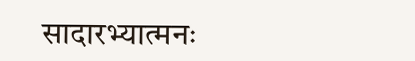सादारभ्यात्मनः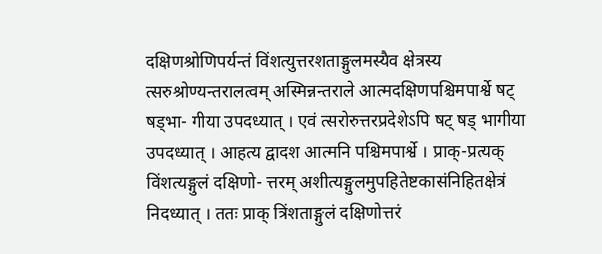दक्षिणश्रोणिपर्यन्तं विंशत्युत्तरशताङ्गुलमस्यैव क्षेत्रस्य त्सरुश्रोण्यन्तरालत्वम् अस्मिन्नन्तराले आत्मदक्षिणपश्चिमपार्श्वे षट् षड्भा- गीया उपदध्यात् । एवं त्सरोरुत्तरप्रदेशेऽपि षट् षड् भागीया उपदध्यात् । आहत्य द्वादश आत्मनि पश्चिमपार्श्वे । प्राक्-प्रत्यक् विंशत्यङ्गुलं दक्षिणो- त्तरम् अशीत्यङ्गुलमुपहितेष्टकासंनिहितक्षेत्रं निदध्यात् । ततः प्राक् त्रिंशताङ्गुलं दक्षिणोत्तरं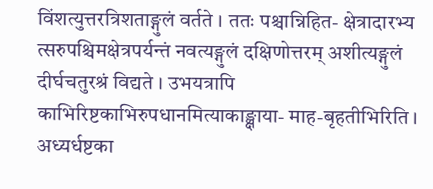विंशत्युत्तरत्रिशताङ्गुलं वर्तते । ततः पश्चान्निहित- क्षेत्रादारभ्य त्सरुपश्चिमक्षेत्रपर्यन्तं नवत्यङ्गुलं दक्षिणोत्तरम् अशीत्यङ्गुलं दीर्घचतुरश्रं विद्यते । उभयत्रापि काभिरिष्टकाभिरुपधानमित्याकाङ्क्षाया- माह-बृहतीभिरिति । अध्यर्धष्टका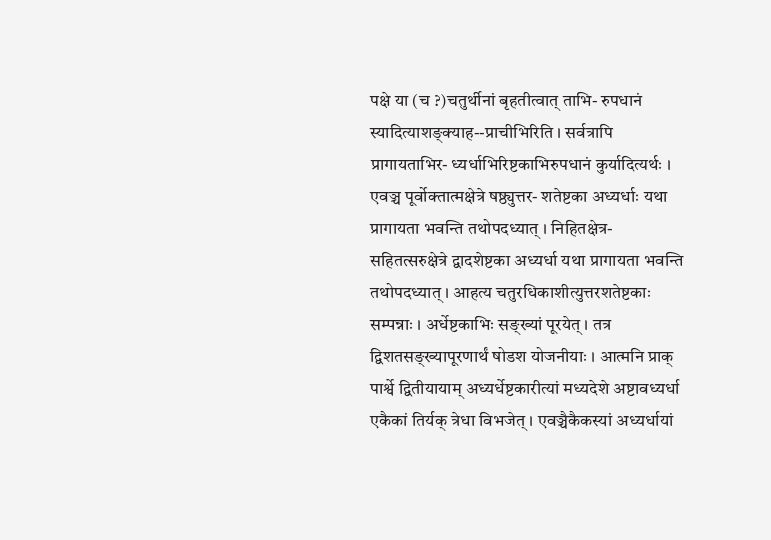पक्षे या (च ?)चतुर्थीनां बृहतीत्वात् ताभि- रुपधानं स्यादित्याशङ्क्याह--प्राचीभिरिति । सर्वत्रापि प्रागायताभिर- ध्यर्धाभिरिष्टकाभिरुपधानं कुर्यादित्यर्थः । एवञ्च पूर्वोक्तात्मक्षेत्रे षष्ठ्युत्तर- शतेष्टका अध्यर्धाः यथा प्रागायता भवन्ति तथोपदध्यात् । निहितक्षेत्र- सहितत्सरुक्षेत्रे द्वादशेष्टका अध्यर्धा यथा प्रागायता भवन्ति तथोपदध्यात् । आहत्य चतुरधिकाशीत्युत्तरशतेष्टकाः सम्पन्नाः । अर्धेष्टकाभिः सङ्ख्यां पूरयेत् । तत्र द्विशतसङ्ख्यापूरणार्थं षोडश योजनीयाः । आत्मनि प्राक् पार्श्वे द्वितीयायाम् अध्यर्धेष्टकारीत्यां मध्यदेशे अष्टावध्यर्धा एकैकां तिर्यक् त्रेधा विभजेत् । एवञ्चैकैकस्यां अध्यर्धायां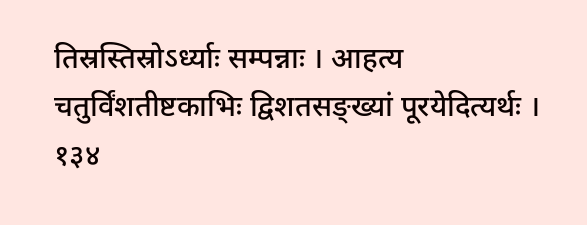तिस्रस्तिस्रोऽर्ध्याः सम्पन्नाः । आहत्य चतुर्विंशतीष्टकाभिः द्विशतसङ्ख्यां पूरयेदित्यर्थः ।
१३४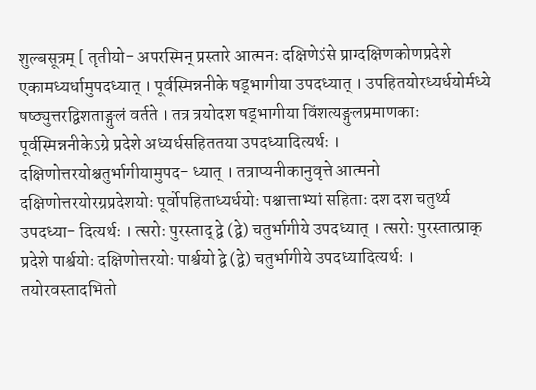शुल्बसूत्रम् [ तृतीयो- अपरस्मिन् प्रस्तारे आत्मनः दक्षिणेऽंसे प्राग्दक्षिणकोणप्रदेशे एकामध्यर्धामुपदध्यात् । पूर्वस्मिन्ननीके षड्भागीया उपदध्यात् । उपहितयोरध्यर्धयोर्मध्ये षष्ठ्युत्तरद्विशताङ्गुलं वर्तते । तत्र त्रयोदश षड्भागीया विंशत्यङ्गुलप्रमाणकाः पूर्वस्मिन्ननीकेऽग्रे प्रदेशे अध्यर्धसहिततया उपदध्यादित्यर्थः । दक्षिणोत्तरयोश्चतुर्भागीयामुपद- ध्यात् । तत्राप्यनीकानुवृत्ते आत्मनो दक्षिणोत्तरयोरग्रप्रदेशयोः पूर्वोपहिताध्यर्धयोः पश्चात्ताभ्यां सहिताः दश दश चतुर्थ्य उपदध्या- दित्यर्थः । त्सरोः पुरस्ताद् द्वे (द्वे) चतुर्भागीये उपदध्यात् । त्सरोः पुरस्तात्प्राक् प्रदेशे पार्श्वयोः दक्षिणोत्तरयोः पार्श्वयो द्वे (द्वे) चतुर्भागीये उपदध्यादित्यर्थः । तयोरवस्तादभितो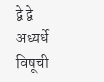द्वे द्वे अध्यर्धे विषूची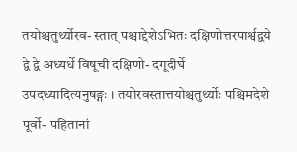तयोश्चतुर्थ्योरव- स्तात् पश्चाद्देशेऽभितः दक्षिणोत्तरपार्श्वद्वये द्वे द्वे अध्यर्धे विषूची दक्षिणो- दगूदीर्घे उपदध्यादित्यनुषङ्गः । तयोरवस्तात्तयोश्चतुर्थ्योः पश्चिमदेशे पूर्वो- पहितानां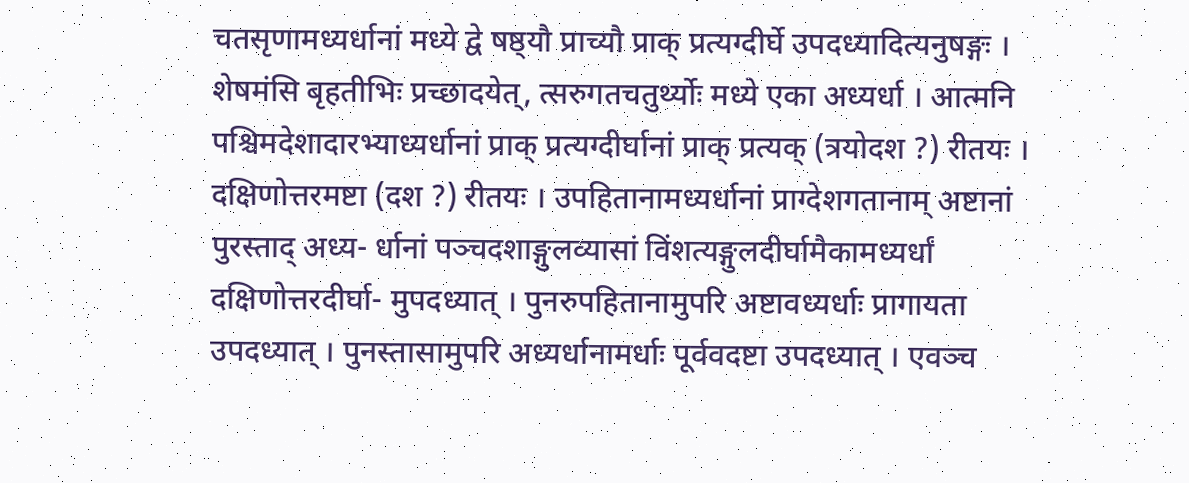चतसृणामध्यर्धानां मध्ये द्वे षष्ठ्यौ प्राच्यौ प्राक् प्रत्यग्दीर्घे उपदध्यादित्यनुषङ्गः । शेषमंसि बृहतीभिः प्रच्छादयेत्, त्सरुगतचतुर्थ्योः मध्ये एका अध्यर्धा । आत्मनि पश्चिमदेशादारभ्याध्यर्धानां प्राक् प्रत्यग्दीर्घानां प्राक् प्रत्यक् (त्रयोदश ?) रीतयः । दक्षिणोत्तरमष्टा (दश ?) रीतयः । उपहितानामध्यर्धानां प्राग्देशगतानाम् अष्टानां पुरस्ताद् अध्य- र्धानां पञ्चदशाङ्गुलव्यासां विंशत्यङ्गुलदीर्घामैकामध्यर्धां दक्षिणोत्तरदीर्घा- मुपदध्यात् । पुनरुपहितानामुपरि अष्टावध्यर्धाः प्रागायता उपदध्यात् । पुनस्तासामुपरि अध्यर्धानामर्धाः पूर्ववदष्टा उपदध्यात् । एवञ्च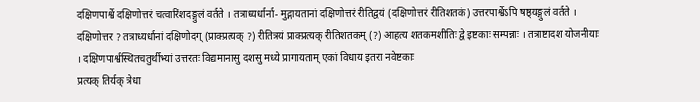दक्षिणपार्श्वे दक्षिणोत्तरं चत्वारिंशदङ्गुलं वर्तते । तत्राध्यर्धार्ना- मुद्गायतानां दक्षिणोत्तरं रीतिद्वयं (दक्षिणोत्तरं रीतिशतकं) उत्तरपार्श्वेऽपि षष्ठ्यङ्गुलं वर्तते । दक्षिणोत्तर ? तत्राध्यर्धानां दक्षिणोदग् (प्राक्प्रत्यक् ?) रीतित्रयं प्राक्प्रत्यक् रीतिशतकम् (?) आहत्य शतकमशीतिः द्वे इष्टकाः सम्पन्नाः । तत्राष्टादश योजनीयाः । दक्षिणपार्श्वस्थितचतुर्थीभ्यां उत्तरतः विद्यमानासु दशसु मध्ये प्रागायताम् एकां विधाय इतरा नवेष्टकाः
प्रत्यक् तिर्यक् त्रेधा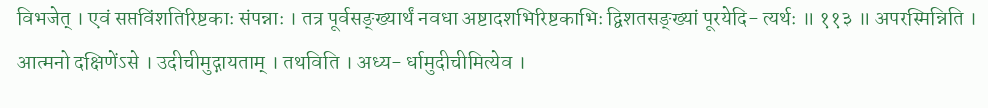विभजेत् । एवं सप्तविंशतिरिष्टकाः संपन्नाः । तत्र पूर्वसङ्ख्यार्थं नवधा अष्टादशभिरिष्टकाभिः द्विशतसङ्ख्यां पूरयेदि- त्यर्थः ॥ ११३ ॥ अपरस्मिन्निति । आत्मनो दक्षिणेंऽसे । उदीचीमुद्गायताम् । तथविति । अध्य- र्धामुदीचीमित्येव ।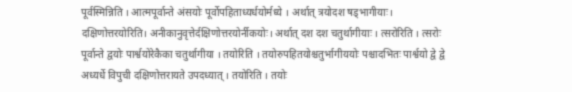पूर्वस्मिन्निति । आत्मपूर्वान्ते अंसयोः पूर्वोपहिताध्यर्धयोर्मध्ये । अर्थात् त्रयोदश षड्भागीयाः। दक्षिणोत्तरयोरिति। अनीकानुवृत्तेर्दक्षिणोत्तरयोर्नीकयोः। अर्थात् दश दश चतुर्थागीयाः । त्सरोरिति । त्सरोः पूर्वान्ते द्वयोः पार्श्वयोरेकैका चतुर्थागीया । तयोरिति । तयोरुपहितयोश्चतुर्भागीययोः पश्चादभितः पार्श्वयो द्वे द्वे अध्यर्धे विपुची दक्षिणोत्तरायते उपदध्यात् । तयोरिति । तयोः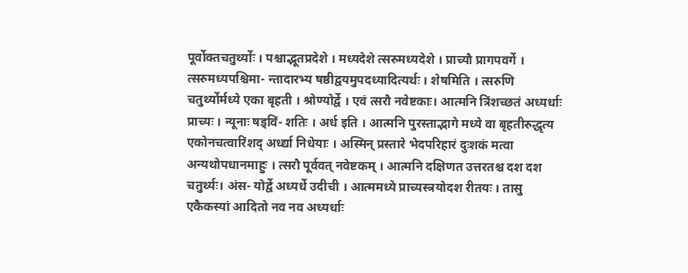पूर्वोक्तचतुर्थ्योः । पश्चाद्भूतप्रदेशे । मध्यदेशे त्सरुमध्यदेशे । प्राच्यौ प्रागपवर्गे । त्सरुमध्यपश्चिमा- न्तादारभ्य षष्ठीद्वयमुपदध्यादित्यर्थः । शेषमिति । त्सरुणि चतुर्थ्योर्मध्ये एका बृहती । श्रोण्योर्द्वे । एवं त्सरौ नवेष्टकाः। आत्मनि त्रिंशच्छतं अध्यर्धाः प्राच्यः । न्यूनाः षड्विं- शतिः । अर्ध इति । आत्मनि पुरस्ताद्भागे मध्ये वा बृहतीरुद्धृत्य एकोनचत्वारिंशद् अर्ध्द्या निधेयाः । अस्मिन् प्रस्तारे भेदपरिहारं दुःशकं मत्वा अन्यथोपधानमाहुः । त्सरौ पूर्ववत् नवेष्टकम् । आत्मनि दक्षिणत उत्तरतश्च दश दश चतुर्थ्यः। अंस- योर्द्वे अध्यर्धे उदीची । आत्ममध्ये प्राच्यस्त्रयोदश रीतयः । तासु एकैकस्यां आदितो नव नव अध्यर्धाः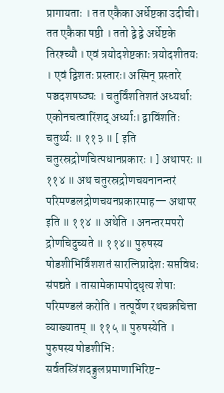प्रागायताः । तत एकैका अर्धेष्टका उदीची। तत एकैका षष्ठी । ततो द्वे द्वे अर्धेष्टके तिरश्च्यौ । एवं त्रयोदशेष्टकाः त्रयोदशीतयः । एवं द्विशतः प्रस्तारः। अस्मिन् प्रस्तारे पञ्चदशषष्ठ्यः । चतुर्विंशतिशतं अध्यर्धाः एकोनचत्वारिंशद् अर्ध्याः। द्वाविंशतिः चतुर्थ्यः ॥ ११३ ॥ [ इति चतुरस्रद्रोणचित्पधानप्रकारः । ] अथापरः ॥ ११४ ॥ अथ चतुरस्रद्रोणचयनानन्तरं परिमण्डलद्रोणचयनप्रकारमाह— अथापर इति ॥ ११४ ॥ अथेति । अनन्तरमपरो द्रोणचिदुच्यते ॥ ११४॥ पुरुषस्य षोडशीभिर्विंशशतं सारत्निप्रादेशः सप्तविधः संपद्यते । तासामेकामपोद्धृत्य शेषाः परिमण्डलं करोति । तत्पूर्वेण रथचक्रचित्ता व्याख्यातम् ॥ ११५ ॥ पुरुषस्येति । पुरुषस्य षोडशीभिः सर्वतस्त्रिंशदङ्गुलप्रमाणाभिरिष्ट-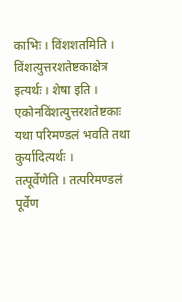काभिः । विंशशतमिति । विंशत्युत्तरशतेष्टकाक्षेत्र इत्यर्थः । शेषा इति । एकोनविंशत्युत्तरशतेष्टकाः यथा परिमण्डलं भवति तथा कुर्यादित्यर्थः ।
तत्पूर्वेणेति । तत्परिमण्डलं पूर्वेण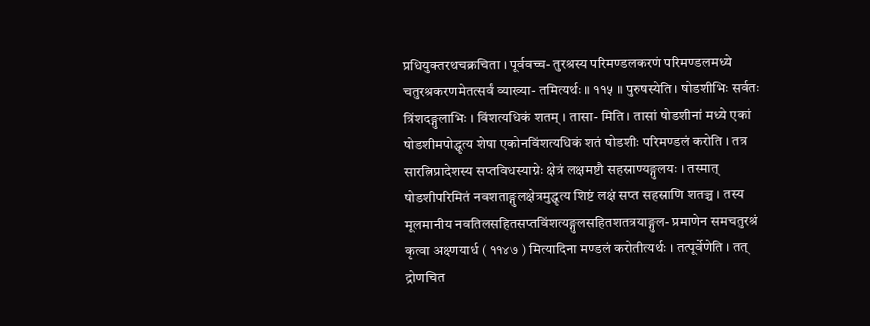प्रधियुक्तरथचक्रचिता । पूर्ववच्च- तुरश्रस्य परिमण्डलकरणं परिमण्डलमध्ये चतुरश्रकरणमेतत्सर्वं व्याख्या- तमित्यर्थः ॥ ११५ ॥ पुरुषस्येति । षोडशीभिः सर्वतः त्रिंशदङ्गुलाभिः । विंशत्यधिकं शतम् । तासा- मिति । तासां षोडशीनां मध्ये एकां षोडशीमपोद्धृत्य शेषा एकोनविंशत्यधिकं शतं षोडशीः परिमण्डलं करोति । तत्र सारत्निप्रादेशस्य सप्तविधस्याग्नेः क्षेत्रं लक्षमष्टौ सहस्राण्यङ्गुलयः । तस्मात् षोडशीपरिमितं नवशताङ्गुलक्षेत्रमुद्धृत्य शिष्टं लक्षं सप्त सहस्राणि शतञ्च । तस्य मूलमानीय नवतिलसहितसप्तविंशत्यङ्गुलसहितशतत्रयाङ्गुल- प्रमाणेन समचतुरश्रं कृत्वा अक्ष्णयार्ध ( ११४७ ) मित्यादिना मण्डलं करोतीत्यर्थः । तत्पूर्वेणेति । तत् द्रोणचित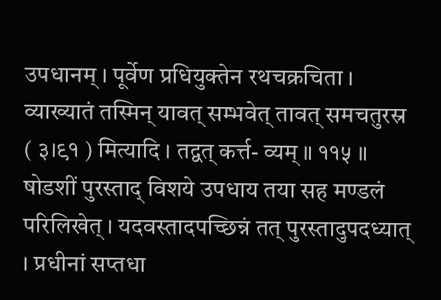उपधानम् । पूर्वेण प्रधियुक्तेन रथचक्रचिता । व्याख्यातं तस्मिन् यावत् सम्भवेत् तावत् समचतुरस्र ( ३।९१ ) मित्यादि । तद्वत् कर्त्त- व्यम् ॥ ११५ ॥ षोडशीं पुरस्ताद् विशये उपधाय तया सह मण्डलं परिलिखेत् । यदवस्तादपच्छिन्नं तत् पुरस्तादुपदध्यात् । प्रधीनां सप्तधा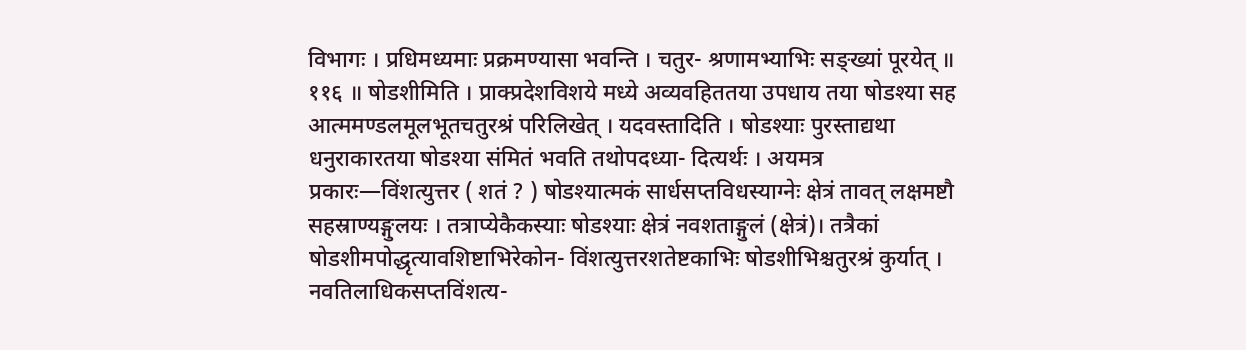विभागः । प्रधिमध्यमाः प्रक्रमण्यासा भवन्ति । चतुर- श्रणामभ्याभिः सङ्ख्यां पूरयेत् ॥ ११६ ॥ षोडशीमिति । प्राक्प्रदेशविशये मध्ये अव्यवहिततया उपधाय तया षोडश्या सह आत्ममण्डलमूलभूतचतुरश्रं परिलिखेत् । यदवस्तादिति । षोडश्याः पुरस्ताद्यथा धनुराकारतया षोडश्या संमितं भवति तथोपदध्या- दित्यर्थः । अयमत्र प्रकारः—विंशत्युत्तर ( शतं ? ) षोडश्यात्मकं सार्धसप्तविधस्याग्नेः क्षेत्रं तावत् लक्षमष्टौ सहस्राण्यङ्गुलयः । तत्राप्येकैकस्याः षोडश्याः क्षेत्रं नवशताङ्गुलं (क्षेत्रं)। तत्रैकां षोडशीमपोद्धृत्यावशिष्टाभिरेकोन- विंशत्युत्तरशतेष्टकाभिः षोडशीभिश्चतुरश्रं कुर्यात् । नवतिलाधिकसप्तविंशत्य-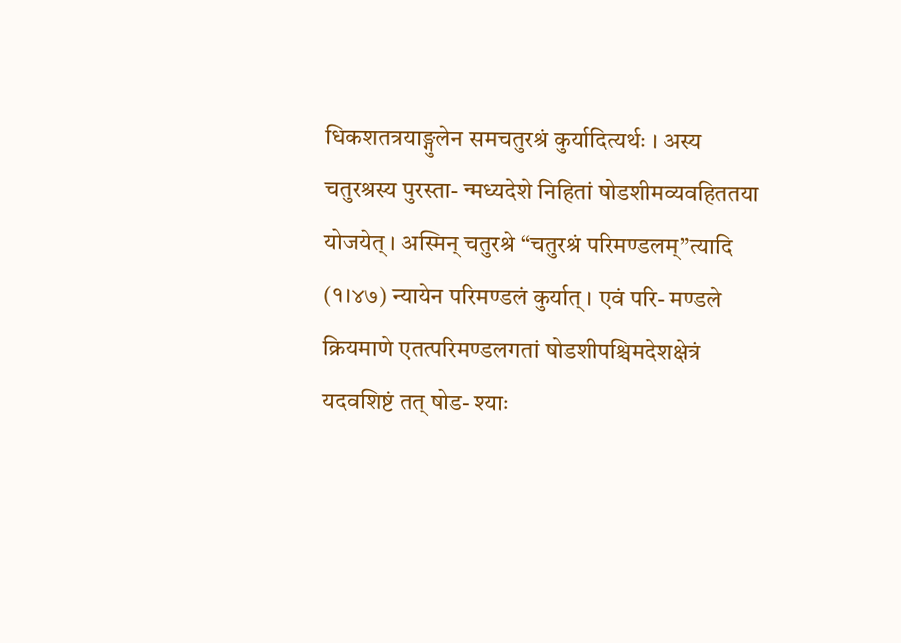धिकशतत्रयाङ्गुलेन समचतुरश्रं कुर्यादित्यर्थः । अस्य चतुरश्रस्य पुरस्ता- न्मध्यदेशे निहितां षोडशीमव्यवहिततया योजयेत् । अस्मिन् चतुरश्रे “चतुरश्रं परिमण्डलम्”त्यादि (१।४७) न्यायेन परिमण्डलं कुर्यात् । एवं परि- मण्डले क्रियमाणे एतत्परिमण्डलगतां षोडशीपश्चिमदेशक्षेत्रं यदवशिष्टं तत् षोड- श्याः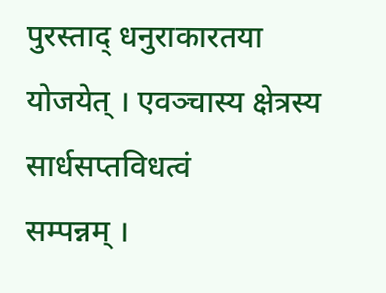पुरस्ताद् धनुराकारतया योजयेत् । एवञ्चास्य क्षेत्रस्य सार्धसप्तविधत्वं
सम्पन्नम् ।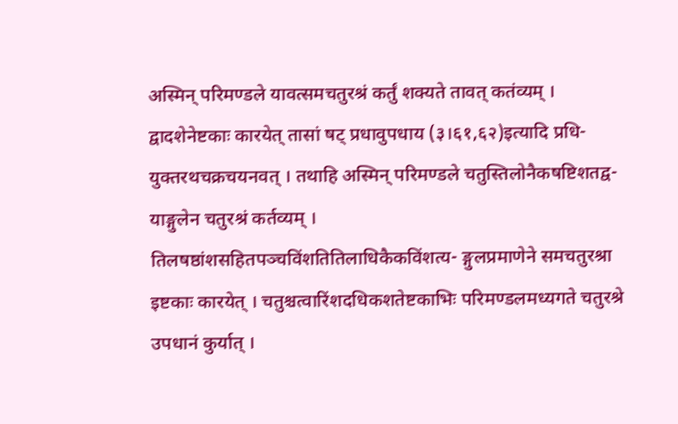अस्मिन् परिमण्डले यावत्समचतुरश्रं कर्तुं शक्यते तावत् कतंव्यम् । द्वादशेनेष्टकाः कारयेत् तासां षट् प्रधावुपधाय (३।६१,६२)इत्यादि प्रधि- युक्तरथचक्रचयनवत् । तथाहि अस्मिन् परिमण्डले चतुस्तिलोनैकषष्टिशतद्व- याङ्गुलेन चतुरश्रं कर्तव्यम् । तिलषष्ठांशसहितपञ्चविंशतितिलाधिकैकविंशत्य- ङ्गुलप्रमाणेने समचतुरश्रा इष्टकाः कारयेत् । चतुश्चत्वारिंशदधिकशतेष्टकाभिः परिमण्डलमध्यगते चतुरश्रे उपधानं कुर्यात् ।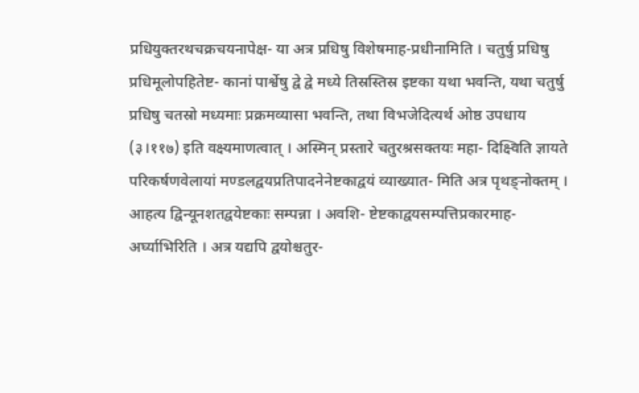प्रधियुक्तरथचक्रचयनापेक्ष- या अत्र प्रधिषु विशेषमाह-प्रधीनामिति । चतुर्षु प्रधिषु प्रधिमूलोपहितेष्ट- कानां पार्श्वेषु द्वे द्वे मध्ये तिस्रस्तिस्र इष्टका यथा भवन्ति, यथा चतुर्षु प्रधिषु चतस्रो मध्यमाः प्रक्रमव्यासा भवन्ति, तथा विभजेदित्यर्थ ओष्ठ उपधाय (३।११७) इति वक्ष्यमाणत्वात् । अस्मिन् प्रस्तारे चतुरश्रसक्तयः महा- दिक्ष्विति ज्ञायते परिकर्षणवेलायां मण्डलद्वयप्रतिपादनेनेष्टकाद्वयं व्याख्यात- मिति अत्र पृथङ्नोक्तम् । आहत्य द्विन्यूनशतद्वयेष्टकाः सम्पन्ना । अवशि- ष्टेष्टकाद्वयसम्पत्तिप्रकारमाह-अर्घ्याभिरिति । अत्र यद्यपि द्वयोश्चतुर-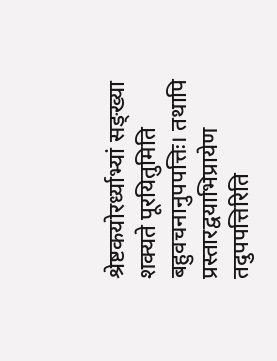श्रेष्टकयोरर्ध्याभ्यां सङ्ख्या शक्यते पूरयितुमिति बहुवचनानुपपत्तिः। तथापि प्रस्तारद्वयाभिप्रायेण तदुपपत्तिरिति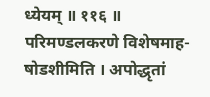ध्येयम् ॥ ११६ ॥ परिमण्डलकरणे विशेषमाह-षोडशीमिति । अपोद्धृतां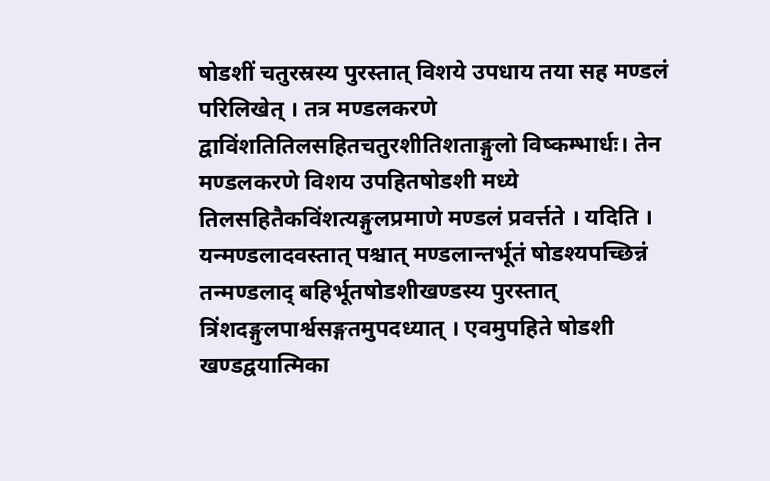षोडशीं चतुरस्रस्य पुरस्तात् विशये उपधाय तया सह मण्डलं परिलिखेत् । तत्र मण्डलकरणे द्वाविंशतितिलसहितचतुरशीतिशताङ्गुलो विष्कम्भार्धः। तेन मण्डलकरणे विशय उपहितषोडशी मध्ये तिलसहितैकविंशत्यङ्गुलप्रमाणे मण्डलं प्रवर्त्तते । यदिति । यन्मण्डलादवस्तात् पश्चात् मण्डलान्तर्भूतं षोडश्यपच्छिन्नं तन्मण्डलाद् बहिर्भूतषोडशीखण्डस्य पुरस्तात् त्रिंशदङ्गुलपार्श्वसङ्गतमुपदध्यात् । एवमुपहिते षोडशी खण्डद्वयात्मिका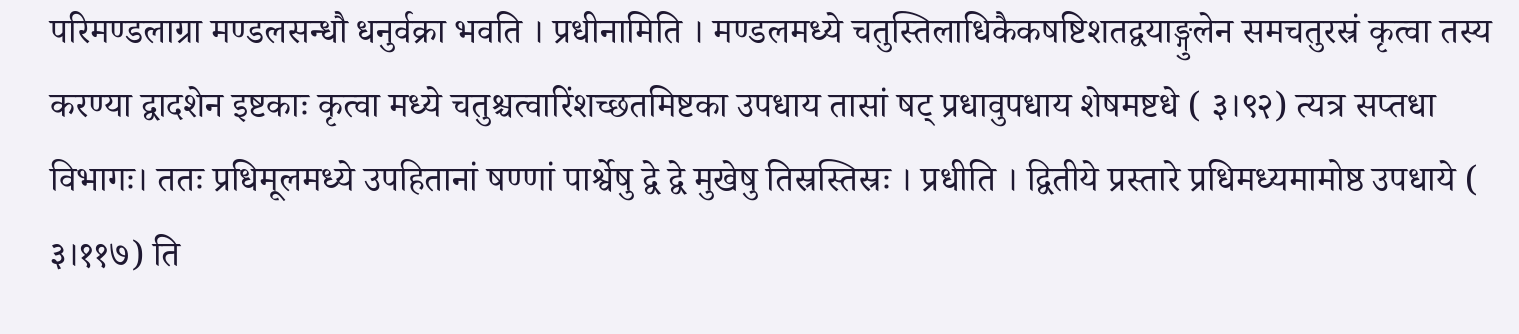परिमण्डलाग्रा मण्डलसन्धौ धनुर्वक्रा भवति । प्रधीनामिति । मण्डलमध्ये चतुस्तिलाधिकैकषष्टिशतद्वयाङ्गुलेन समचतुरस्रं कृत्वा तस्य करण्या द्वादशेन इष्टकाः कृत्वा मध्ये चतुश्चत्वारिंशच्छतमिष्टका उपधाय तासां षट् प्रधावुपधाय शेषमष्टधे ( ३।९२) त्यत्र सप्तधा विभागः। ततः प्रधिमूलमध्ये उपहितानां षण्णां पार्श्वेषु द्वे द्वे मुखेषु तिस्रस्तिस्रः । प्रधीति । द्वितीये प्रस्तारे प्रधिमध्यमामोष्ठ उपधाये ( ३।११७) ति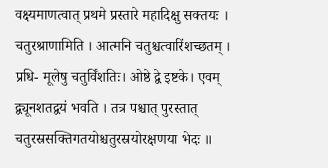वक्ष्यमाणत्वात् प्रथमे प्रस्तारे महादिक्षु सक्तयः । चतुरश्राणामिति । आत्मनि चतुश्चत्वारिंशच्छतम् । प्रधि- मूलेषु चतुर्विंशतिः। ओष्ठे द्वे इष्टके। एवम् द्व्यूनशतद्वयं भवति । तत्र पश्चात् पुरस्तात् चतुरस्रसक्तिगतयोश्चतुरस्रयोरक्षणया भेदः ॥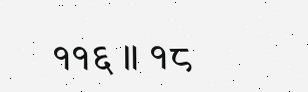११६ ॥ १८